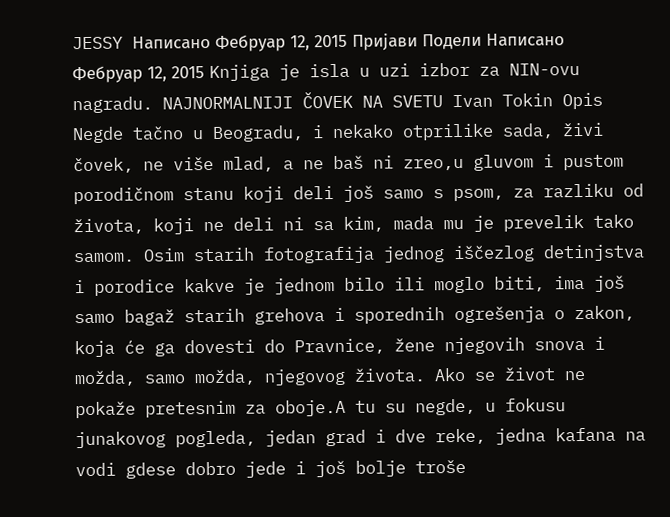JESSY Написано Фебруар 12, 2015 Пријави Подели Написано Фебруар 12, 2015 Knjiga je isla u uzi izbor za NIN-ovu nagradu. NAJNORMALNIJI ČOVEK NA SVETU Ivan Tokin Opis Negde tačno u Beogradu, i nekako otprilike sada, živi čovek, ne više mlad, a ne baš ni zreo,u gluvom i pustom porodičnom stanu koji deli još samo s psom, za razliku od života, koji ne deli ni sa kim, mada mu je prevelik tako samom. Osim starih fotografija jednog iščezlog detinjstva i porodice kakve je jednom bilo ili moglo biti, ima još samo bagaž starih grehova i sporednih ogrešenja o zakon, koja će ga dovesti do Pravnice, žene njegovih snova i možda, samo možda, njegovog života. Ako se život ne pokaže pretesnim za oboje.A tu su negde, u fokusu junakovog pogleda, jedan grad i dve reke, jedna kafana na vodi gdese dobro jede i još bolje troše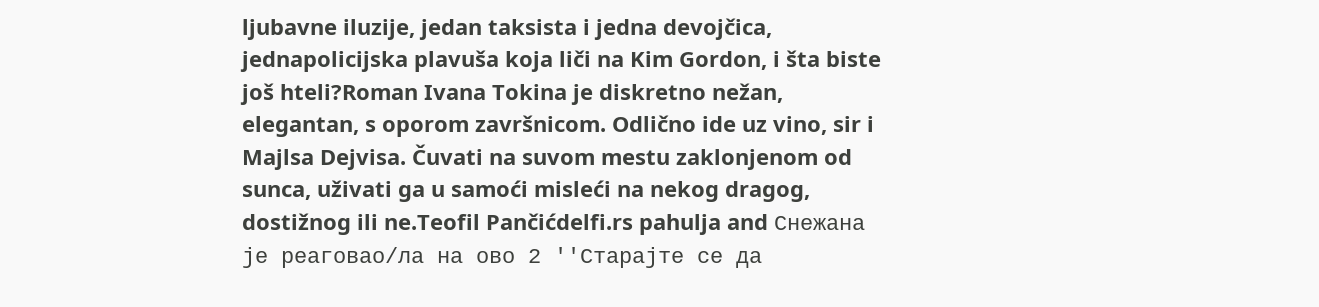ljubavne iluzije, jedan taksista i jedna devojčica, jednapolicijska plavuša koja liči na Kim Gordon, i šta biste još hteli?Roman Ivana Tokina je diskretno nežan, elegantan, s oporom završnicom. Odlično ide uz vino, sir i Majlsa Dejvisa. Čuvati na suvom mestu zaklonjenom od sunca, uživati ga u samoći misleći na nekog dragog, dostižnog ili ne.Teofil Pančićdelfi.rs pahulja and Снежана је реаговао/ла на ово 2 ''Старајте се да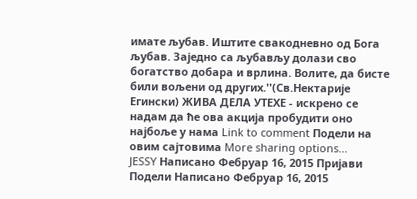имате љубав. Иштите свакодневно од Бога љубав. Заједно са љубављу долази сво богатство добара и врлина. Волите, да бисте били вољени од других.''(Св.Нектарије Егински) ЖИВА ДЕЛА УТЕХЕ - искрено се надам да ће ова акција пробудити оно најбоље у нама Link to comment Подели на овим сајтовима More sharing options...
JESSY Написано Фебруар 16, 2015 Пријави Подели Написано Фебруар 16, 2015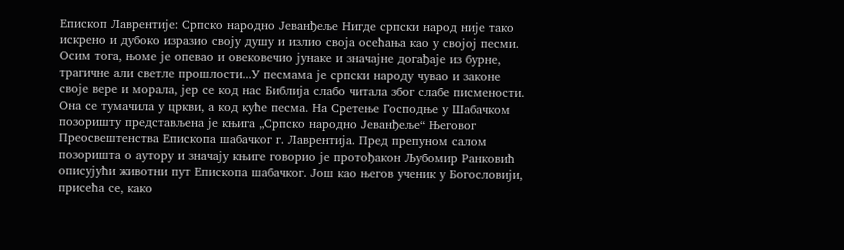Епископ Лаврентије: Српско народно Јеванђеље Нигде српски народ није тако искрено и дубоко изразио своју душу и излио своја осећања као у својој песми. Осим тога, њоме је опевао и овековечио јунаке и значајне догађаје из бурне, трагичне али светле прошлости...У песмама је српски народу чувао и законе своје вере и морала, јер се код нас Библија слабо читала због слабе писмености. Она се тумачила у цркви, а код куће песма. На Сретење Господње у Шабачком позоришту представљена је књига „Српско народно Јеванђеље“ Његовог Преосвештенства Епископа шабачког г. Лаврентија. Пред препуном салом позоришта о аутору и значају књиге говорио је протођакон Љубомир Ранковић описујући животни пут Епископа шабачког. Још као његов ученик у Богословији, присећа се, како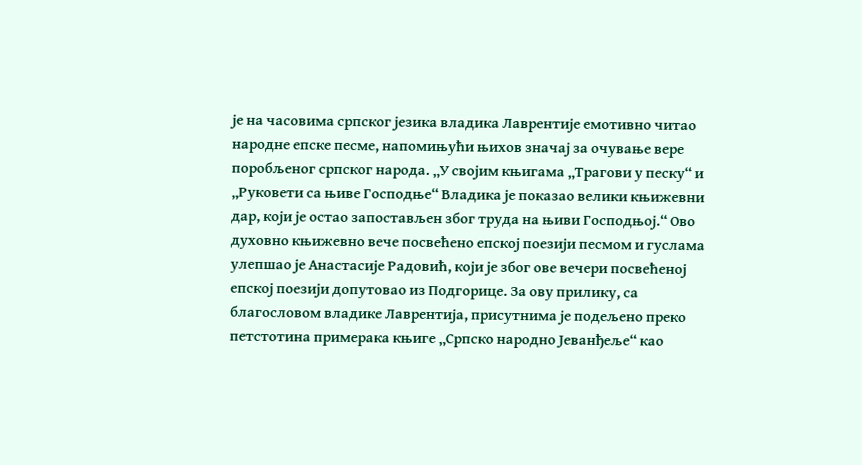је на часовима српског језика владика Лаврентије емотивно читао народне епске песме, напомињући њихов значај за очување вере поробљеног српског народа. „У својим књигама „Трагови у песку“ и „Руковети са њиве Господње“ Владика је показао велики књижевни дар, који је остао запостављен због труда на њиви Господњој.“ Ово духовно књижевно вече посвећено епској поезији песмом и гуслама улепшао је Анастасије Радовић, који је због ове вечери посвећеној епској поезији допутовао из Подгорице. За ову прилику, са благословом владике Лаврентија, присутнима је подељено преко петстотина примерака књиге „Српско народно Јеванђеље“ као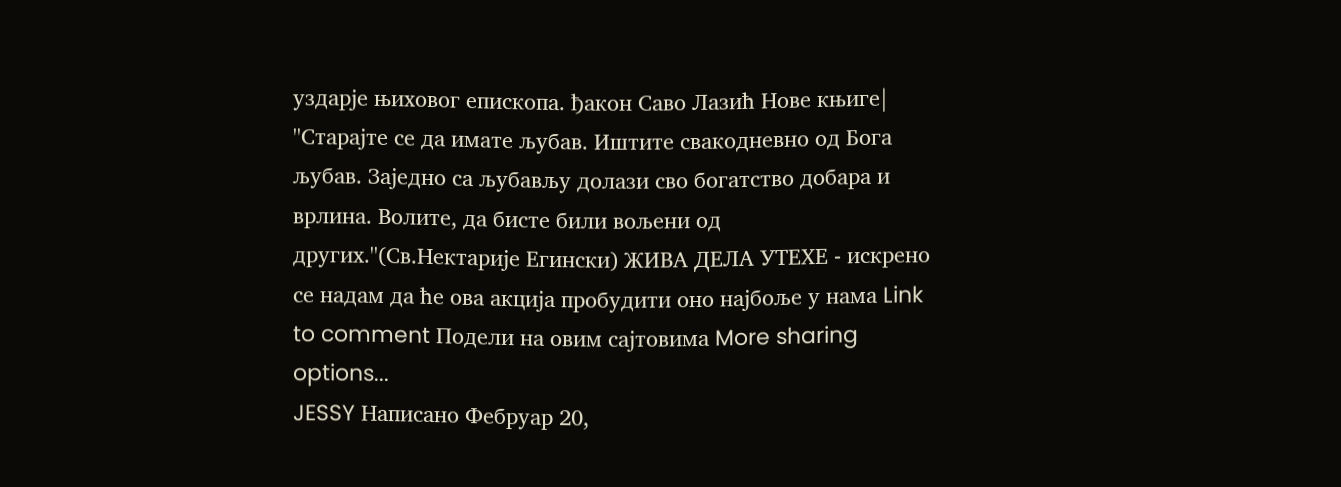уздарје њиховог епископа. ђакон Саво Лазић Нове књиге| ''Старајте се да имате љубав. Иштите свакодневно од Бога љубав. Заједно са љубављу долази сво богатство добара и врлина. Волите, да бисте били вољени од других.''(Св.Нектарије Егински) ЖИВА ДЕЛА УТЕХЕ - искрено се надам да ће ова акција пробудити оно најбоље у нама Link to comment Подели на овим сајтовима More sharing options...
JESSY Написано Фебруар 20,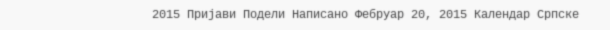2015 Пријави Подели Написано Фебруар 20, 2015 Календар Српске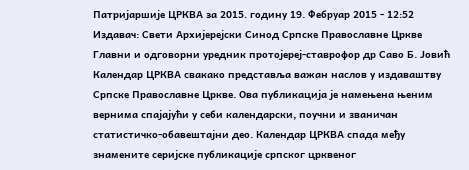Патријаршије ЦРКВА за 2015. годину 19. Фебруар 2015 - 12:52 Издавач: Свети Архијерејски Синод Српске Православне Цркве Главни и одговорни уредник протојереј-ставрофор др Саво Б. Јовић Календар ЦРКВА свакако представља важан наслов у издаваштву Српске Православне Цркве. Ова публикација је намењена њеним вернима спајајући у себи календарски, поучни и званичан статистичко-обавештајни део. Календар ЦРКВА спада међу знамените серијске публикације српског црквеног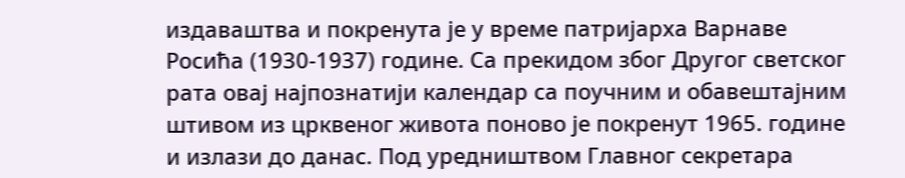издаваштва и покренута је у време патријарха Варнаве Росића (1930-1937) године. Са прекидом због Другог светског рата овај најпознатији календар са поучним и обавештајним штивом из црквеног живота поново је покренут 1965. године и излази до данас. Под уредништвом Главног секретара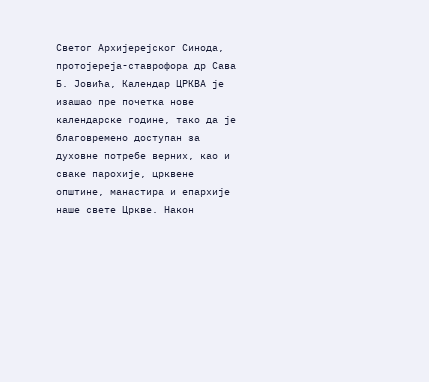Светог Архијерејског Синода, протојереја-ставрофора др Сава Б. Јовића, Календар ЦРКВА је изашао пре почетка нове календарске године, тако да је благовремено доступан за духовне потребе верних, као и сваке парохије, црквене општине, манастира и епархије наше свете Цркве. Након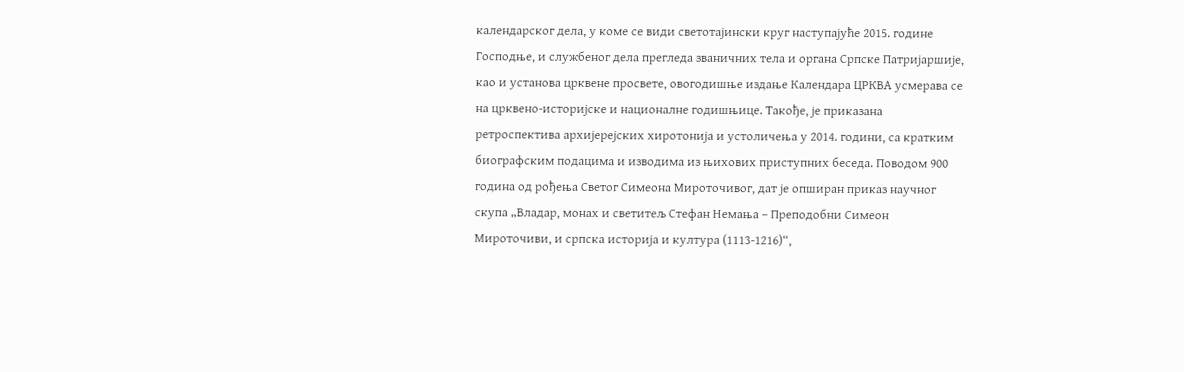календарског дела, у коме се види светотајински круг наступајуће 2015. године Господње, и службеног дела прегледа званичних тела и органа Српске Патријаршије, као и установа црквене просвете, овогодишње издање Календара ЦРКВА усмерава се на црквено-историјске и националне годишњице. Такође, је приказана ретроспектива архијерејских хиротонија и устоличења у 2014. години, са кратким биографским подацима и изводима из њихових приступних беседа. Поводом 900 година од рођења Светог Симеона Мироточивог, дат је опширан приказ научног скупа „Владар, монах и светитељ Стефан Немања – Преподобни Симеон Мироточиви, и српска историја и култура (1113-1216)“,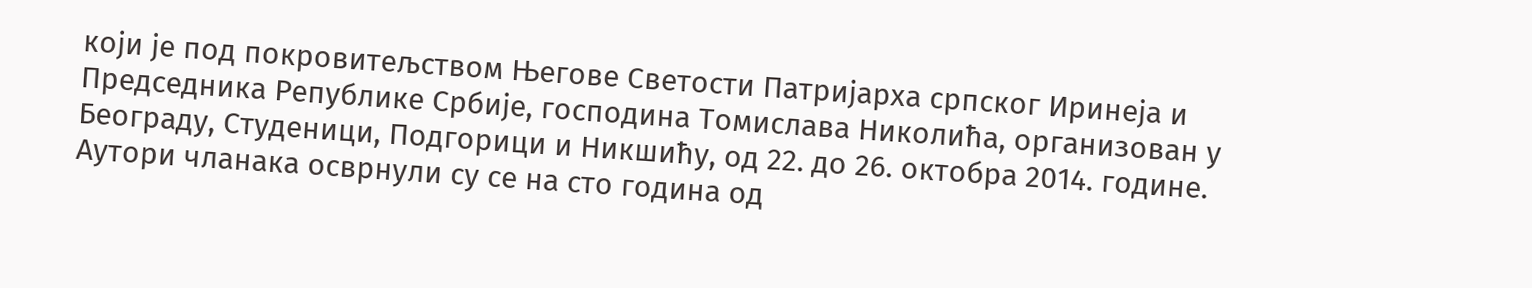који је под покровитељством Његове Светости Патријарха српског Иринеја и Председника Републике Србије, господина Томислава Николића, организован у Београду, Студеници, Подгорици и Никшићу, од 22. до 26. октобра 2014. године. Аутори чланака осврнули су се на сто година од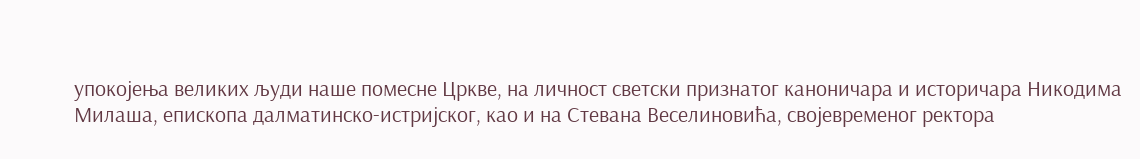упокојења великих људи наше помесне Цркве, на личност светски признатог каноничара и историчара Никодима Милаша, епископа далматинско-истријског, као и на Стевана Веселиновића, својевременог ректора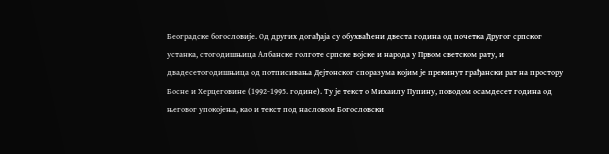Београдске богословије. Од других догађаја су обухваћени двеста година од почетка Другог српског устанка, стогодишњица Албанске голготе српске војске и народа у Првом светском рату, и двадесетогодишњица од потписивања Дејтонског споразума којим је прекинут грађански рат на простору Босне и Херцеговине (1992-1995. године). Ту је текст о Михаилу Пупину, поводом осамдесет година од његовог упокојења, као и текст под насловом Богословски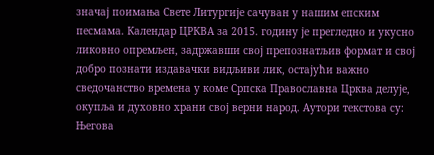значај поимања Свете Литургије сачуван у нашим епским песмама. Календар ЦРКВА за 2015. годину је прегледно и укусно ликовно опремљен, задржавши свој препознатљив формат и свој добро познати издавачки видљиви лик, остајући важно сведочанство времена у коме Српска Православна Црква делује, окупља и духовно храни свој верни народ. Аутори текстова су: Његова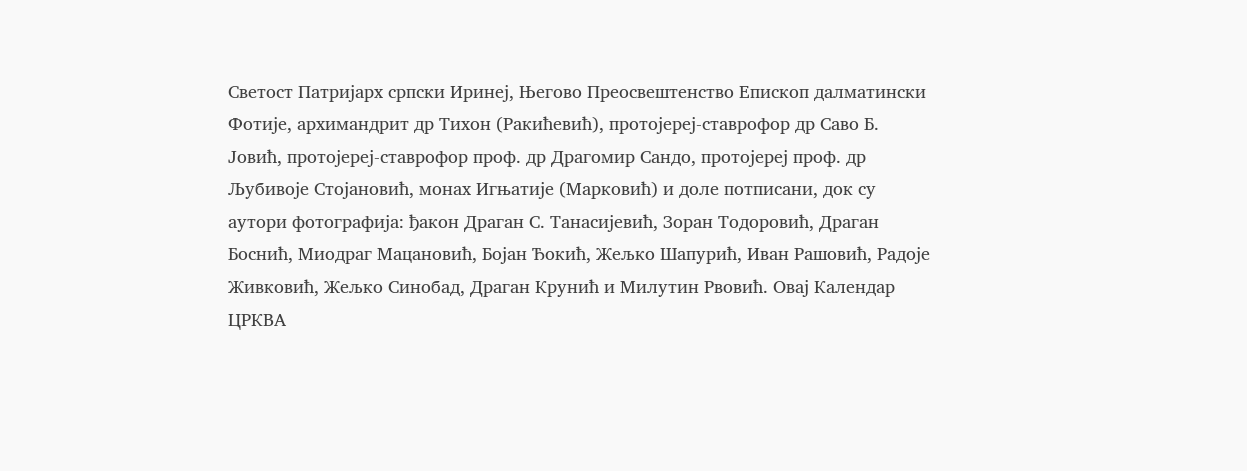Светост Патријарх српски Иринеј, Његово Преосвештенство Епископ далматински Фотије, архимандрит др Тихон (Ракићевић), протојереј-ставрофор др Саво Б. Јовић, протојереј-ставрофор проф. др Драгомир Сандо, протојереј проф. др Љубивоје Стојановић, монах Игњатије (Марковић) и доле потписани, док су аутори фотографија: ђакон Драган С. Танасијевић, Зоран Тодоровић, Драган Боснић, Миодраг Мацановић, Бојан Ђокић, Жељко Шапурић, Иван Рашовић, Радоје Живковић, Жељко Синобад, Драган Крунић и Милутин Рвовић. Овај Календар ЦРКВА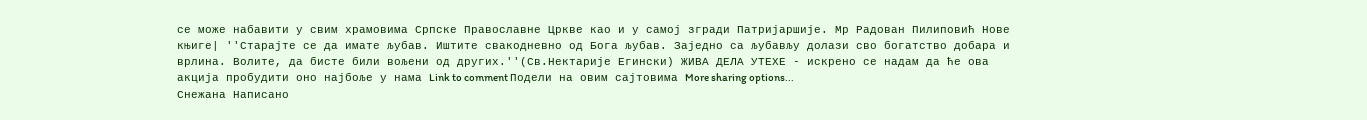се може набавити у свим храмовима Српске Православне Цркве као и у самој згради Патријаршије. Мр Радован Пилиповић Нове књиге| ''Старајте се да имате љубав. Иштите свакодневно од Бога љубав. Заједно са љубављу долази сво богатство добара и врлина. Волите, да бисте били вољени од других.''(Св.Нектарије Егински) ЖИВА ДЕЛА УТЕХЕ - искрено се надам да ће ова акција пробудити оно најбоље у нама Link to comment Подели на овим сајтовима More sharing options...
Снежана Написано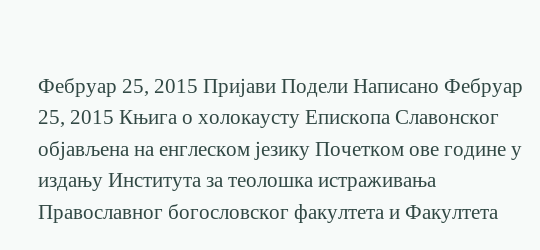Фебруар 25, 2015 Пријави Подели Написано Фебруар 25, 2015 Књига о холокаусту Епископа Славонског објављена на енглеском језику Почетком ове године у издању Института за теолошка истраживања Православног богословског факултета и Факултета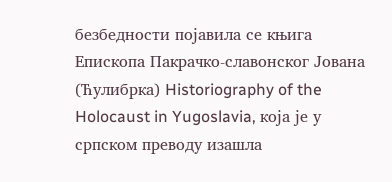безбедности појавила се књига Епископа Пакрачко-славонског Јована (Ћулибрка) Historiography of the Holocaust in Yugoslavia, која је у српском преводу изашла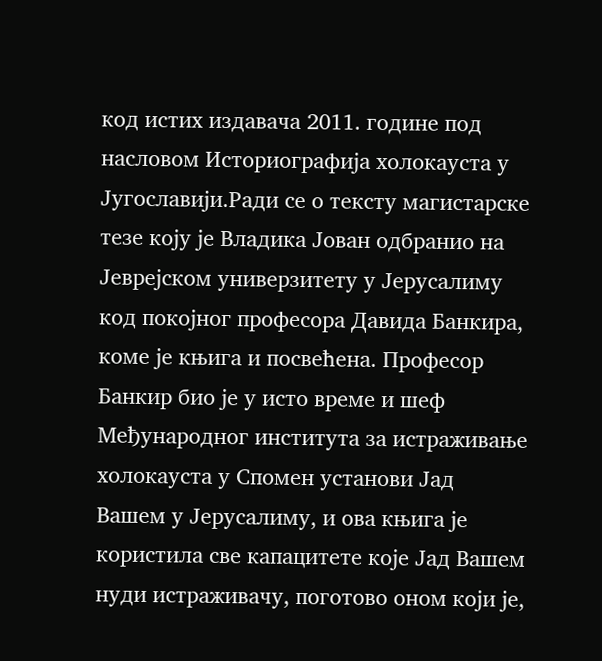код истих издавача 2011. године под насловом Историографија холокауста у Југославији.Ради се о тексту магистарске тезе коју је Владика Јован одбранио на Јеврејском универзитету у Јерусалиму код покојног професора Давида Банкира, коме је књига и посвећена. Професор Банкир био је у исто време и шеф Међународног института за истраживање холокауста у Спомен установи Јад Вашем у Јерусалиму, и ова књига је користила све капацитете које Јад Вашем нуди истраживачу, поготово оном који је,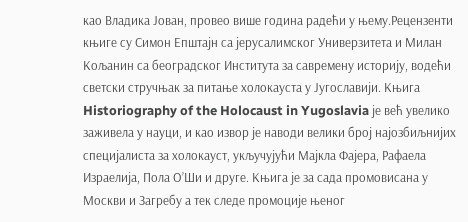као Владика Јован, провео више година радећи у њему.Рецензенти књиге су Симон Епштајн са јерусалимског Универзитета и Милан Кољанин са београдског Института за савремену историју, водећи светски стручњак за питање холокауста у Југославији. Књига Historiography of the Holocaust in Yugoslavia је већ увелико заживела у науци, и као извор је наводи велики број најозбиљнијих специјалиста за холокауст, укључујући Мајкла Фајера, Рафаела Израелија, Пола О’Ши и друге. Књига је за сада промовисана у Москви и Загребу а тек следе промоције њеног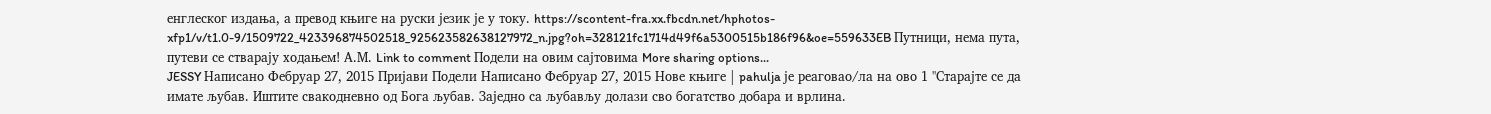енглеског издања, а превод књиге на руски језик је у току. https://scontent-fra.xx.fbcdn.net/hphotos-xfp1/v/t1.0-9/1509722_423396874502518_925623582638127972_n.jpg?oh=328121fc1714d49f6a5300515b186f96&oe=559633EB Путници, нема пута, путеви се стварају ходањем! А.М. Link to comment Подели на овим сајтовима More sharing options...
JESSY Написано Фебруар 27, 2015 Пријави Подели Написано Фебруар 27, 2015 Нове књиге | pahulja је реаговао/ла на ово 1 ''Старајте се да имате љубав. Иштите свакодневно од Бога љубав. Заједно са љубављу долази сво богатство добара и врлина.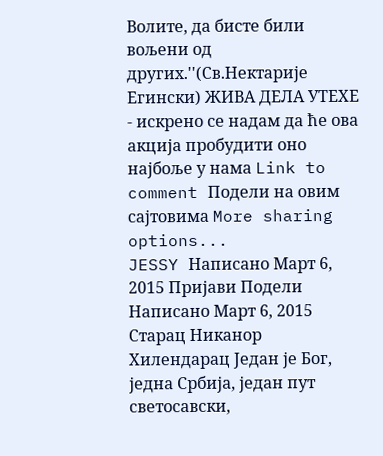Волите, да бисте били вољени од других.''(Св.Нектарије Егински) ЖИВА ДЕЛА УТЕХЕ - искрено се надам да ће ова акција пробудити оно најбоље у нама Link to comment Подели на овим сајтовима More sharing options...
JESSY Написано Март 6, 2015 Пријави Подели Написано Март 6, 2015 Старац Никанор Хилендарац Један је Бог, једна Србија, један пут светосавски,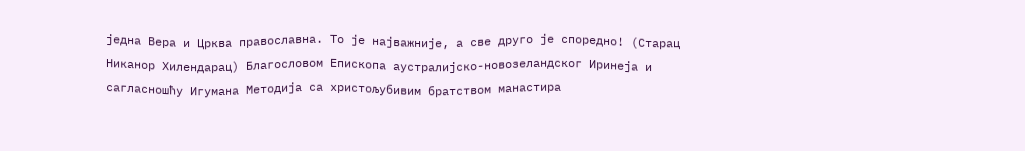једна Вера и Црква православна. То је најважније, а све друго је споредно! (Старац Никанор Хилендарац) Благословом Епископа аустралијско-новозеландског Иринеја и сагласношћу Игумана Методија са христољубивим братством манастира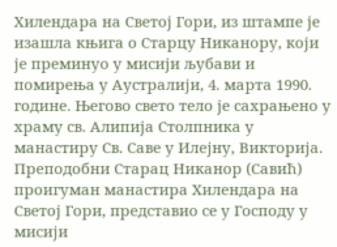Хилендара на Светој Гори, из штампе је изашла књига о Старцу Никанору, који је преминуо у мисији љубави и помирења у Аустралији, 4. марта 1990. године. Његово свето тело је сахрањено у храму св. Алипија Столпника у манастиру Св. Саве у Илејну, Викторија. Преподобни Старац Никанор (Савић) проигуман манастира Хилендара на Светој Гори, представио се у Господу у мисији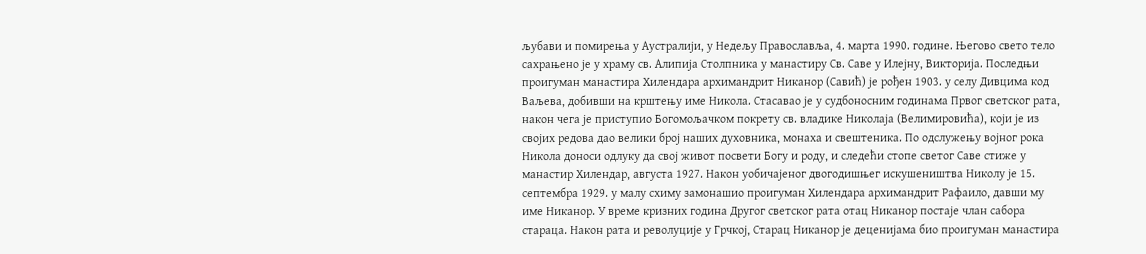љубави и помирења у Аустралији, у Недељу Православља, 4. марта 1990. године. Његово свето тело сахрањено је у храму св. Алипија Столпника у манастиру Св. Саве у Илејну, Викторија. Последњи проигуман манастира Хилендара архимандрит Никанор (Савић) је рођен 1903. у селу Дивцима код Ваљева, добивши на крштењу име Никола. Стасавао је у судбоносним годинама Првог светског рата, након чега је приступио Богомољачком покрету св. владике Николаја (Велимировића), који је из својих редова дао велики број наших духовника, монаха и свештеника. По одслужењу војног рока Никола доноси одлуку да свој живот посвети Богу и роду, и следећи стопе светог Саве стиже у манастир Хилендар, августа 1927. Након уобичајеног двогодишњег искушеништва Николу је 15. септембра 1929. у малу схиму замонашио проигуман Хилендара архимандрит Рафаило, давши му име Никанор. У време кризних година Другог светског рата отац Никанор постаје члан сабора стараца. Након рата и револуције у Грчкој, Старац Никанор је деценијама био проигуман манастира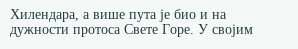Хилендара, а више пута је био и на дужности протоса Свете Горе. У својим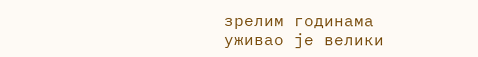зрелим годинама уживао је велики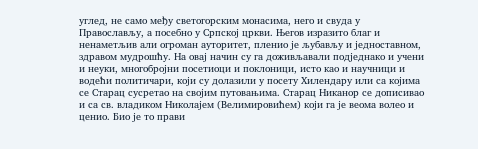углед, не само међу светогорским монасима, него и свуда у Православљу, а посебно у Српској цркви. Његов изразито благ и ненаметљив али огроман ауторитет, пленио је љубављу и једноставном, здравом мудрошћу. На овај начин су га доживљавали подједнако и учени и неуки, многобројни посетиоци и поклоници, исто као и научници и водећи политичари, који су долазили у посету Хилендару или са којима се Старац сусретао на својим путовањима. Старац Никанор се дописивао и са св. владиком Николајем (Велимировићем) који га је веома волео и ценио. Био је то прави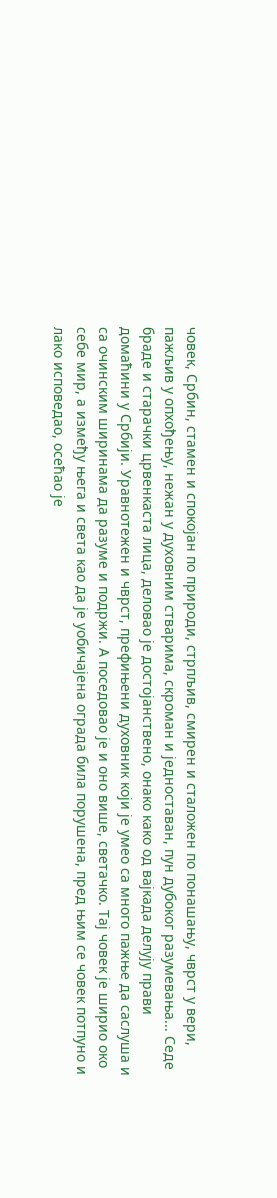човек, Србин, стамен и спокојан по природи, стрпљив, смирен и сталожен по понашању, чврст у вери, пажљив у опхођењу, нежан у духовним стварима, скроман и једноставан, пун дубоког разумевања... Седе браде и старачки црвенкаста лица, деловао је достојанствено, онако како од вајкада делују прави домаћини у Србији. Уравнотежен и чврст, префињени духовник који је умео са много пажње да саслуша и са очинским ширинама да разуме и подржи. А поседовао је и оно више, светачко. Тај човек је ширио око себе мир, а између њега и света као да је уобичајена ограда била порушена, пред њим се човек потпуно и лако исповедао, осећао је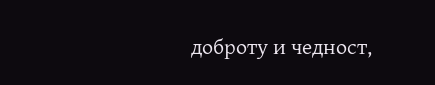доброту и чедност,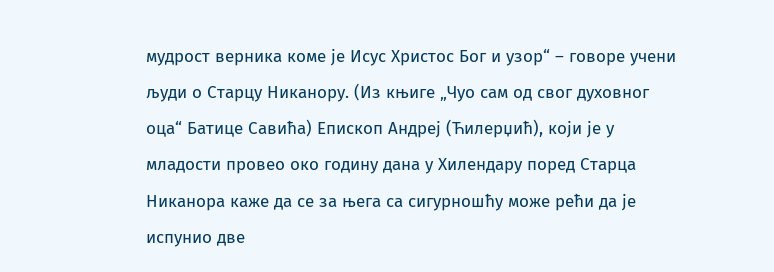мудрост верника коме је Исус Христос Бог и узор“ – говоре учени људи о Старцу Никанору. (Из књиге „Чуо сам од свог духовног оца“ Батице Савића) Епископ Андреј (Ћилерџић), који је у младости провео око годину дана у Хилендару поред Старца Никанора каже да се за њега са сигурношћу може рећи да је испунио две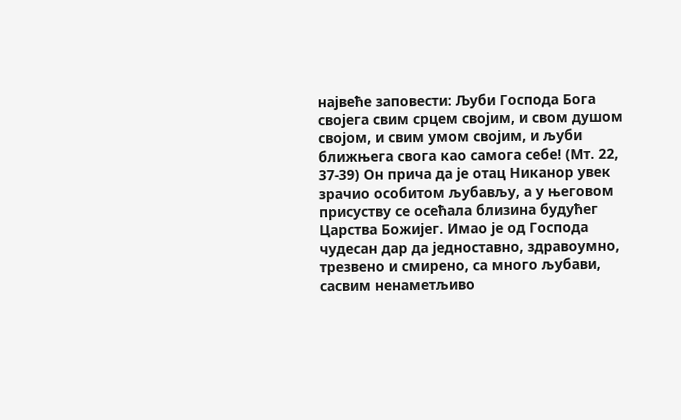највеће заповести: Љуби Господа Бога својега свим срцем својим, и свом душом својом, и свим умом својим, и љуби ближњега свога као самога себе! (Мт. 22, 37-39) Он прича да је отац Никанор увек зрачио особитом љубављу, а у његовом присуству се осећала близина будућег Царства Божијег. Имао је од Господа чудесан дар да једноставно, здравоумно, трезвено и смирено, са много љубави, сасвим ненаметљиво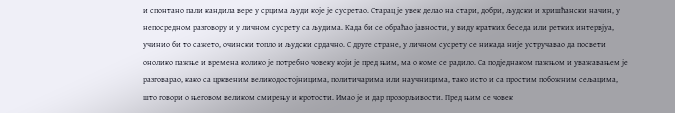и спонтано пали кандила вере у срцима људи које је сусретао. Старац је увек делао на стари, добри, људски и хришћански начин, у непосредном разговору и у личном сусрету са људима. Када би се обраћао јавности, у виду кратких беседа или ретких интервјуа, учинио би то сажето, очински топло и људски срдачно. С друге стране, у личном сусрету се никада није устручавао да посвети онолико пажње и времена колико је потребно човеку који је пред њим, ма о коме се радило. Са подједнаком пажњом и уважавањем је разговарао, како са црквеним великодостојницима, политичарима или научницима, тако исто и са простим побожним сељацима, што говори о његовом великом смирењу и кротости. Имао је и дар прозорљивости. Пред њим се човек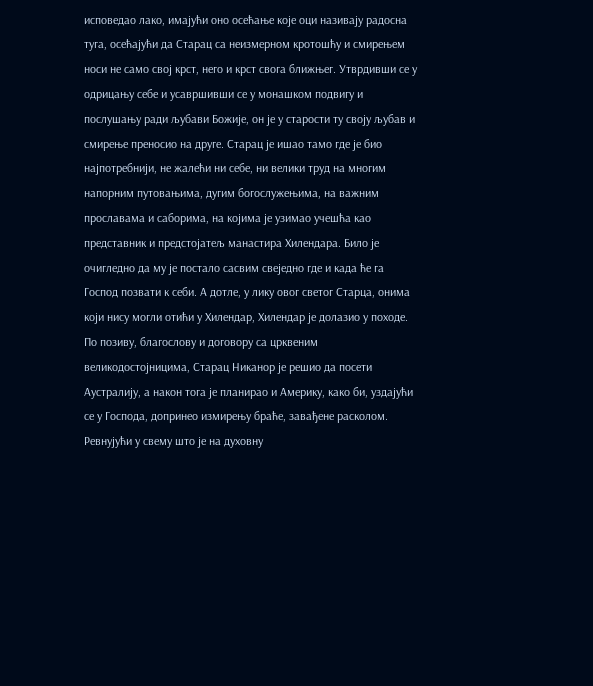исповедао лако, имајући оно осећање које оци називају радосна туга, осећајући да Старац са неизмерном кротошћу и смирењем носи не само свој крст, него и крст свога ближњег. Утврдивши се у одрицању себе и усавршивши се у монашком подвигу и послушању ради љубави Божије, он је у старости ту своју љубав и смирење преносио на друге. Старац је ишао тамо где је био најпотребнији, не жалећи ни себе, ни велики труд на многим напорним путовањима, дугим богослужењима, на важним прославама и саборима, на којима је узимао учешћа као представник и предстојатељ манастира Хилендара. Било је очигледно да му је постало сасвим свеједно где и када ће га Господ позвати к себи. А дотле, у лику овог светог Старца, онима који нису могли отићи у Хилендар, Хилендар је долазио у походе. По позиву, благослову и договору са црквеним великодостојницима, Старац Никанор је решио да посети Аустралију, а након тога је планирао и Америку, како би, уздајући се у Господа, допринео измирењу браће, завађене расколом. Ревнујући у свему што је на духовну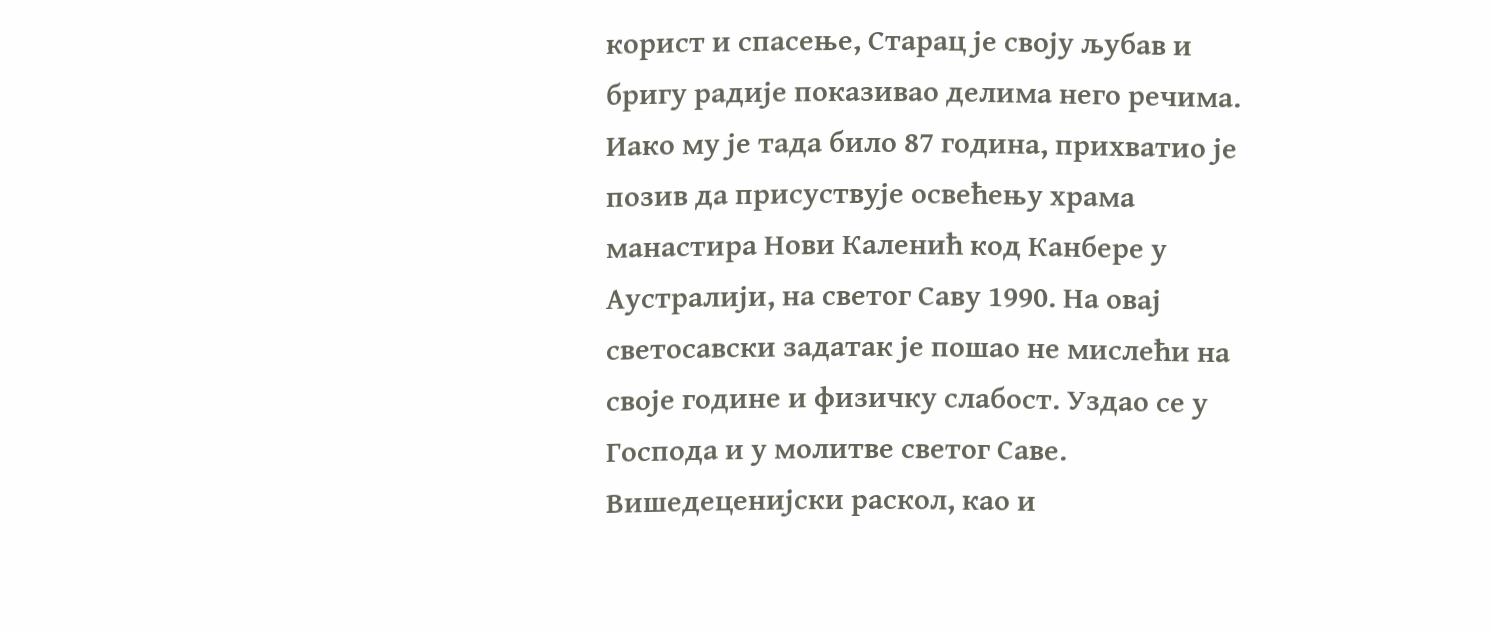корист и спасење, Старац је своју љубав и бригу радије показивао делима него речима. Иако му је тада било 87 година, прихватио је позив да присуствује освећењу храма манастира Нови Каленић код Канбере у Аустралији, на светог Саву 1990. На овај светосавски задатак је пошао не мислећи на своје године и физичку слабост. Уздао се у Господа и у молитве светог Саве. Вишедеценијски раскол, као и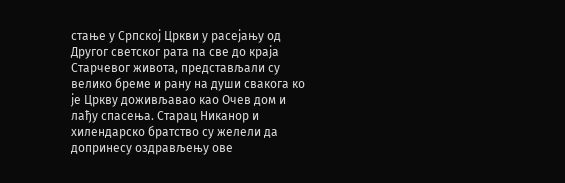стање у Српској Цркви у расејању од Другог светског рата па све до краја Старчевог живота, представљали су велико бреме и рану на души свакога ко је Цркву доживљавао као Очев дом и лађу спасења. Старац Никанор и хилендарско братство су желели да допринесу оздрављењу ове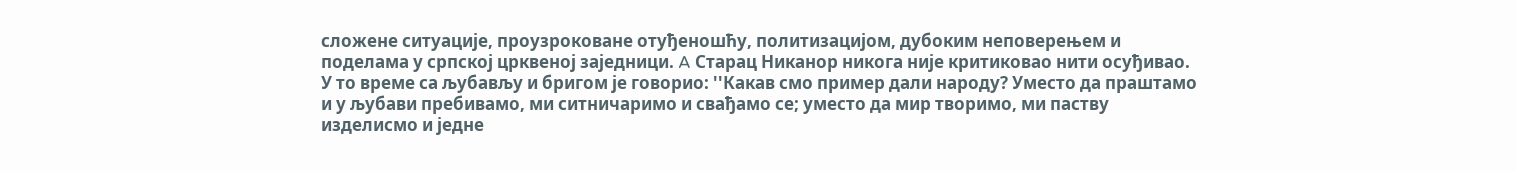сложене ситуације, проузроковане отуђеношћу, политизацијом, дубоким неповерењем и поделама у српској црквеној заједници. A Старац Никанор никога није критиковао нити осуђивао. У то време са љубављу и бригом је говорио: ''Какав смо пример дали народу? Уместо да праштамо и у љубави пребивамо, ми ситничаримо и свађамо се; уместо да мир творимо, ми паству изделисмо и једне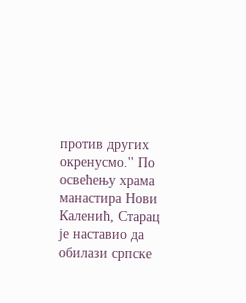против других окренусмо.'' По освећењу храма манастира Нови Каленић, Старац је наставио да обилази српске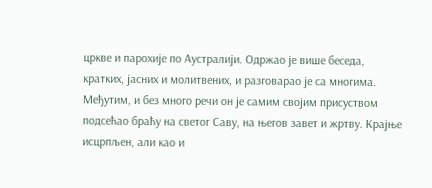цркве и парохије по Аустралији. Одржао је више беседа, кратких, јасних и молитвених, и разговарао је са многима. Међутим, и без много речи он је самим својим присуством подсећао браћу на светог Саву, на његов завет и жртву. Крајње исцрпљен, али као и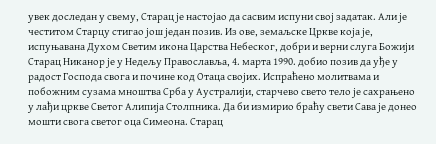увек доследан у свему, Старац је настојао да сасвим испуни свој задатак. Али је честитом Старцу стигао још један позив. Из ове, земаљске Цркве која је, испуњавана Духом Светим икона Царства Небеског, добри и верни слуга Божији Старац Никанор је у Недељу Православља, 4. марта 1990. добио позив да уђе у радост Господа свога и почине код Отаца својих. Испраћено молитвама и побожним сузама мноштва Срба у Аустралији, старчево свето тело је сахрањено у лађи цркве Светог Алипија Столпника. Да би измирио браћу свети Сава је донео мошти свога светог оца Симеона. Старац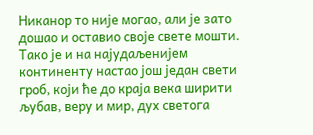Никанор то није могао, али је зато дошао и оставио своје свете мошти. Тако је и на најудаљенијем континенту настао још један свети гроб, који ће до краја века ширити љубав, веру и мир, дух светога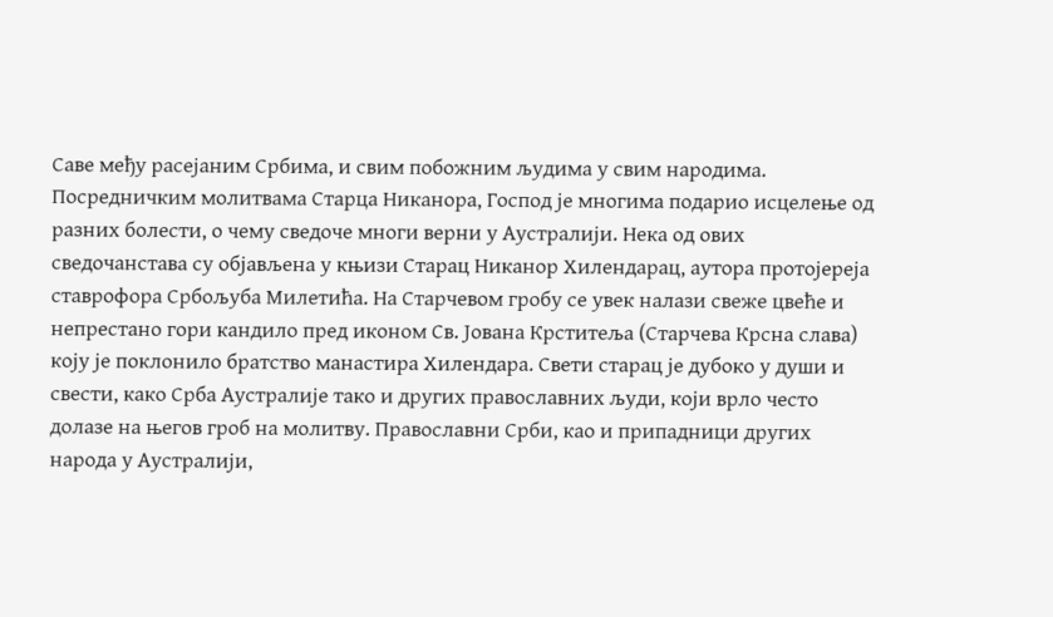Саве међу расејаним Србима, и свим побожним људима у свим народима. Посредничким молитвама Старца Никанора, Господ је многима подарио исцелење од разних болести, о чему сведоче многи верни у Аустралији. Нека од ових сведочанстава су објављена у књизи Старац Никанор Хилендарац, аутора протојереја ставрофора Србољуба Милетића. На Старчевом гробу се увек налази свеже цвеће и непрестано гори кандило пред иконом Св. Јована Крститеља (Старчева Крсна слава) коју је поклонило братство манастира Хилендара. Свети старац је дубоко у души и свести, како Срба Аустралије тако и других православних људи, који врло често долазе на његов гроб на молитву. Православни Срби, као и припадници других народа у Аустралији,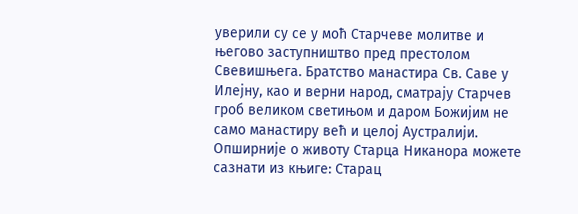уверили су се у моћ Старчеве молитве и његово заступништво пред престолом Свевишњега. Братство манастира Св. Саве у Илејну, као и верни народ, сматрају Старчев гроб великом светињом и даром Божијим не само манастиру већ и целој Аустралији. Опширније о животу Старца Никанора можете сазнати из књиге: Старац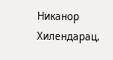Никанор Хилендарац,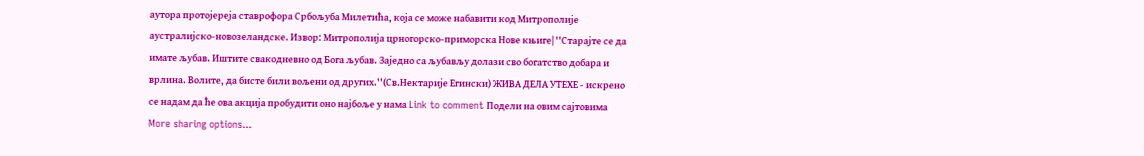аутора протојереја ставрофора Србољуба Милетића, која се може набавити код Митрополије аустралијско-новозеландске. Извор: Митрополија црногорско-приморска Нове књиге| ''Старајте се да имате љубав. Иштите свакодневно од Бога љубав. Заједно са љубављу долази сво богатство добара и врлина. Волите, да бисте били вољени од других.''(Св.Нектарије Егински) ЖИВА ДЕЛА УТЕХЕ - искрено се надам да ће ова акција пробудити оно најбоље у нама Link to comment Подели на овим сајтовима More sharing options...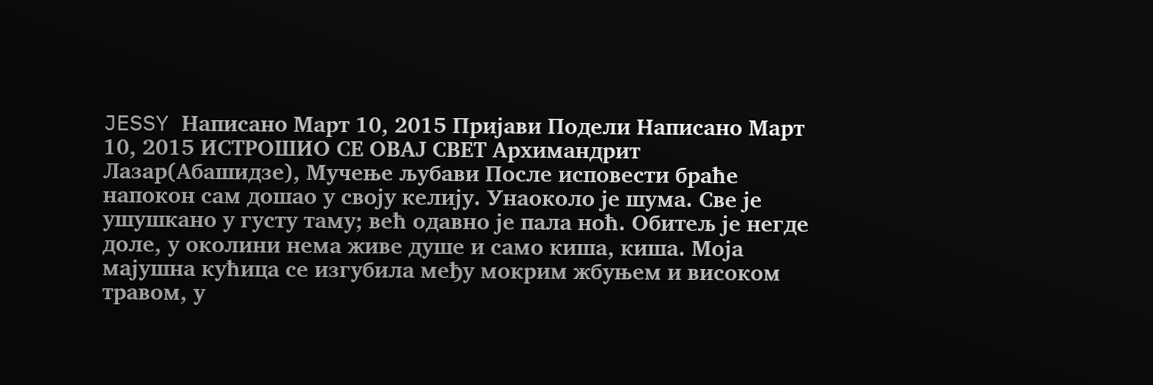JESSY Написано Март 10, 2015 Пријави Подели Написано Март 10, 2015 ИСТРОШИО СЕ ОВАЈ СВЕТ Архимандрит Лазар(Абашидзе), Мучење љубави После исповести браће напокон сам дошао у своју келију. Унаоколо је шума. Све је ушушкано у густу таму; већ одавно је пала ноћ. Обитељ је негде доле, у околини нема живе душе и само киша, киша. Моја мајушна кућица се изгубила међу мокрим жбуњем и високом травом, у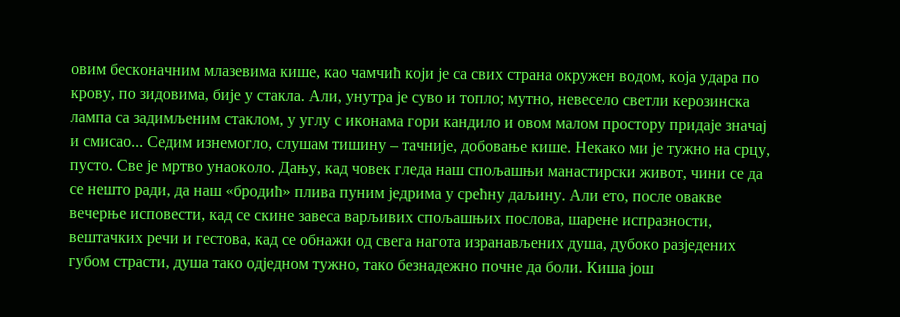овим бесконачним млазевима кише, као чамчић који је са свих страна окружен водом, која удара по крову, по зидовима, бије у стакла. Али, унутра је суво и топло; мутно, невесело светли керозинска лампа са задимљеним стаклом, у углу с иконама гори кандило и овом малом простору придаје значај и смисао... Седим изнемогло, слушам тишину – тачније, добовање кише. Некако ми је тужно на срцу, пусто. Све је мртво унаоколо. Дању, кад човек гледа наш спољашњи манастирски живот, чини се да се нешто ради, да наш «бродић» плива пуним једрима у срећну даљину. Али ето, после овакве вечерње исповести, кад се скине завеса варљивих спољашњих послова, шарене испразности, вештачких речи и гестова, кад се обнажи од свега нагота изранављених душа, дубоко разједених губом страсти, душа тако одједном тужно, тако безнадежно почне да боли. Киша још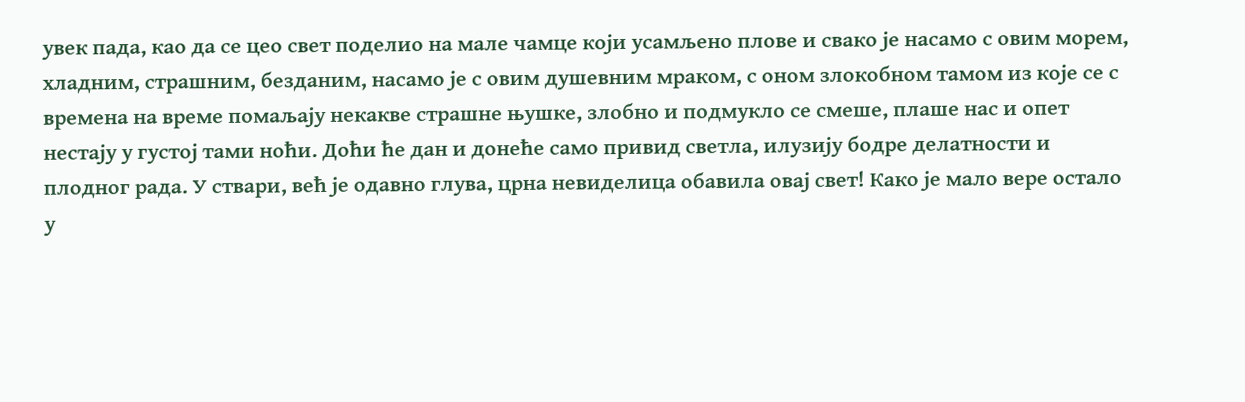увек пада, као да се цео свет поделио на мале чамце који усамљено плове и свако је насамо с овим морем, хладним, страшним, безданим, насамо је с овим душевним мраком, с оном злокобном тамом из које се с времена на време помаљају некакве страшне њушке, злобно и подмукло се смеше, плаше нас и опет нестају у густој тами ноћи. Доћи ће дан и донеће само привид светла, илузију бодре делатности и плодног рада. У ствари, већ је одавно глува, црна невиделица обавила овај свет! Како је мало вере остало у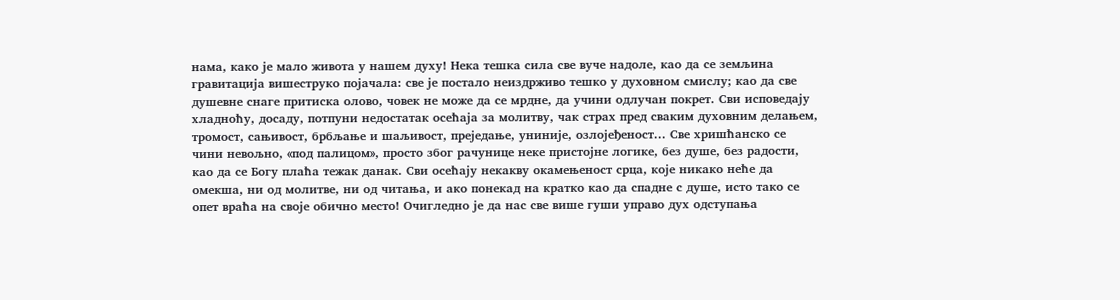нама, како је мало живота у нашем духу! Нека тешка сила све вуче надоле, као да се земљина гравитација вишеструко појачала: све је постало неиздрживо тешко у духовном смислу; као да све душевне снаге притиска олово, човек не може да се мрдне, да учини одлучан покрет. Сви исповедају хладноћу, досаду, потпуни недостатак осећаја за молитву, чак страх пред сваким духовним делањем, тромост, сањивост, брбљање и шаљивост, преједање, униније, озлојеђеност... Све хришћанско се чини невољно, «под палицом», просто због рачунице неке пристојне логике, без душе, без радости, као да се Богу плаћа тежак данак. Сви осећају некакву окамењеност срца, које никако неће да омекша, ни од молитве, ни од читања, и ако понекад на кратко као да спадне с душе, исто тако се опет враћа на своје обично место! Очигледно је да нас све више гуши управо дух одступања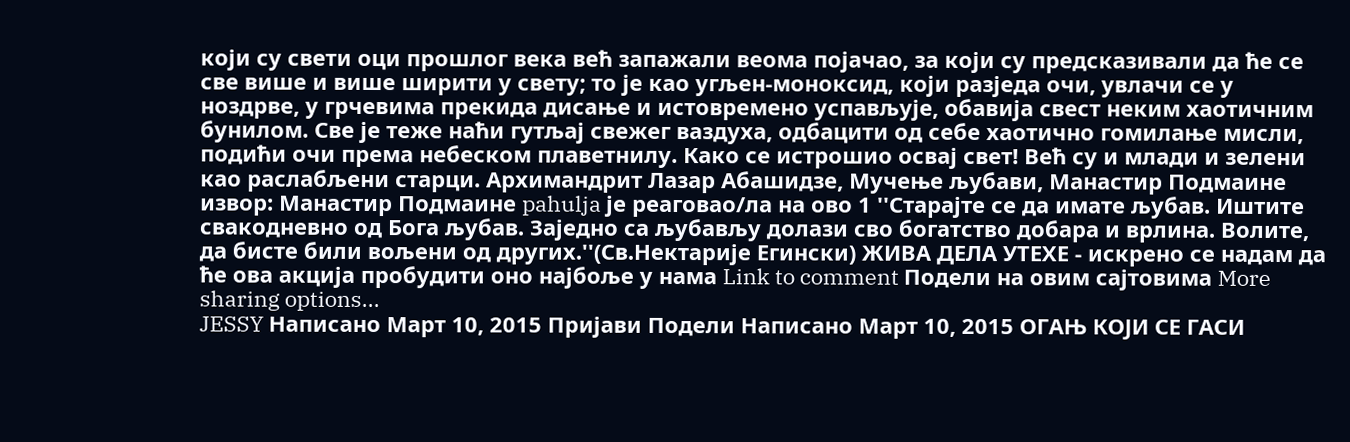који су свети оци прошлог века већ запажали веома појачао, за који су предсказивали да ће се све више и више ширити у свету; то је као угљен-моноксид, који разједа очи, увлачи се у ноздрве, у грчевима прекида дисање и истовремено успављује, обавија свест неким хаотичним бунилом. Све је теже наћи гутљај свежег ваздуха, одбацити од себе хаотично гомилање мисли, подићи очи према небеском плаветнилу. Како се истрошио освај свет! Већ су и млади и зелени као раслабљени старци. Архимандрит Лазар Абашидзе, Мучење љубави, Манастир Подмаине извор: Манастир Подмаине pahulja је реаговао/ла на ово 1 ''Старајте се да имате љубав. Иштите свакодневно од Бога љубав. Заједно са љубављу долази сво богатство добара и врлина. Волите, да бисте били вољени од других.''(Св.Нектарије Егински) ЖИВА ДЕЛА УТЕХЕ - искрено се надам да ће ова акција пробудити оно најбоље у нама Link to comment Подели на овим сајтовима More sharing options...
JESSY Написано Март 10, 2015 Пријави Подели Написано Март 10, 2015 ОГАЊ КОЈИ СЕ ГАСИ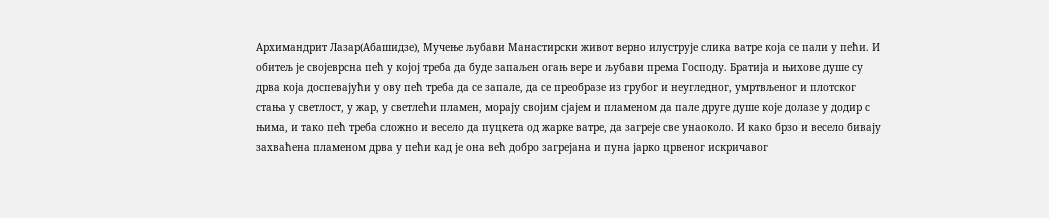Архимандрит Лазар(Абашидзе), Мучење љубави Манастирски живот верно илуструје слика ватре која се пали у пећи. И обитељ је својеврсна пећ у којој треба да буде запаљен огањ вере и љубави према Господу. Братија и њихове душе су дрва која доспевајући у ову пећ треба да се запале, да се преобразе из грубог и неугледног, умртвљеног и плотског стања у светлост, у жар, у светлећи пламен, морају својим сјајем и пламеном да пале друге душе које долазе у додир с њима, и тако пећ треба сложно и весело да пуцкета од жарке ватре, да загреје све унаоколо. И како брзо и весело бивају захваћена пламеном дрва у пећи кад је она већ добро загрејана и пуна јарко црвеног искричавог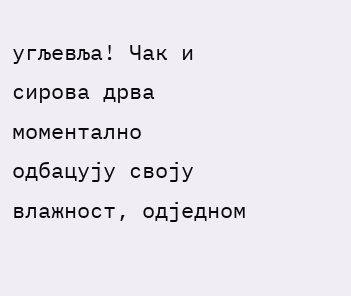угљевља! Чак и сирова дрва моментално одбацују своју влажност, одједном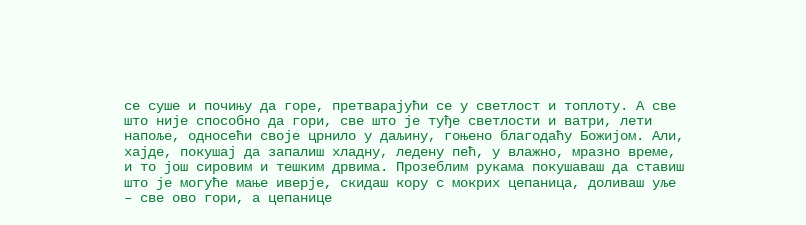се суше и почињу да горе, претварајући се у светлост и топлоту. А све што није способно да гори, све што је туђе светлости и ватри, лети напоље, односећи своје црнило у даљину, гоњено благодаћу Божијом. Али, хајде, покушај да запалиш хладну, ледену пећ, у влажно, мразно време, и то још сировим и тешким дрвима. Прозеблим рукама покушаваш да ставиш што је могуће мање иверје, скидаш кору с мокрих цепаница, доливаш уље – све ово гори, а цепанице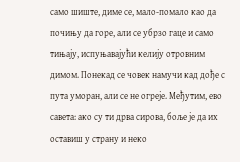само шиште, диме се, мало-помало као да почињу да горе, али се убрзо гаце и само тињају, испуњавајући келију отровним димом. Понекад се човек намучи кад дође с пута уморан, али се не огреје. Међутим, ево савета: ако су ти дрва сирова, боље је да их оставиш у страну и неко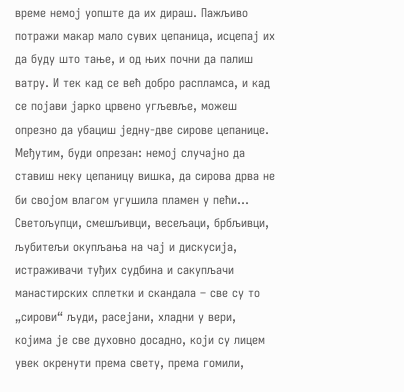време немој уопште да их дираш. Пажљиво потражи макар мало сувих цепаница, исцепај их да буду што тање, и од њих почни да палиш ватру. И тек кад се већ добро распламса, и кад се појави јарко црвено угљевље, можеш опрезно да убациш једну-две сирове цепанице. Међутим, буди опрезан: немој случајно да ставиш неку цепаницу вишка, да сирова дрва не би својом влагом угушила пламен у пећи… Светољупци, смешљивци, весељаци, брбљивци, љубитељи окупљања на чај и дискусија, истраживачи туђих судбина и сакупљачи манастирских сплетки и скандала – све су то „сирови“ људи, расејани, хладни у вери, којима је све духовно досадно, који су лицем увек окренути према свету, према гомили,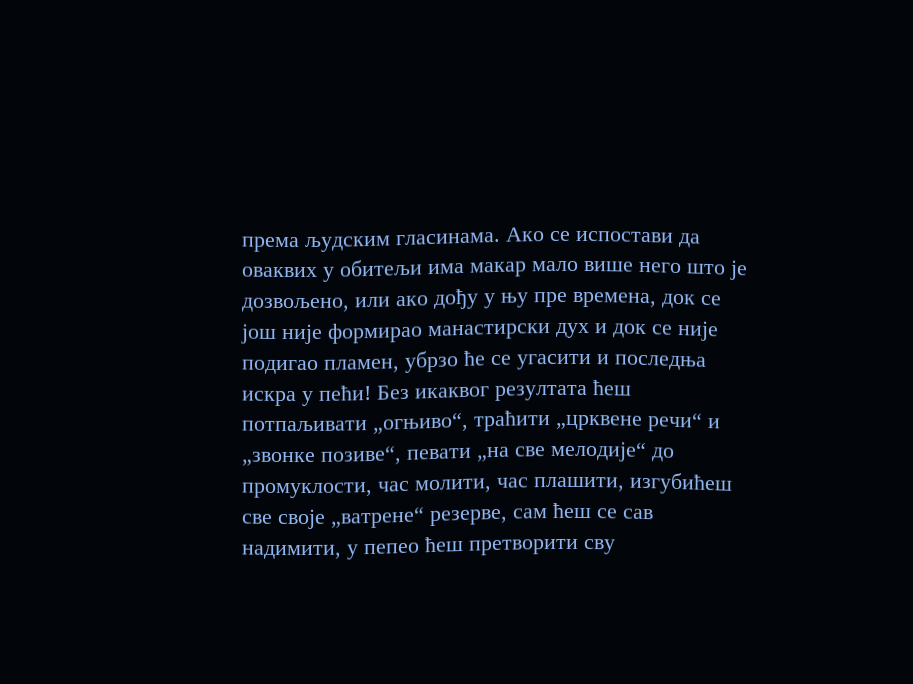према људским гласинама. Ако се испостави да оваквих у обитељи има макар мало више него што је дозвољено, или ако дођу у њу пре времена, док се још није формирао манастирски дух и док се није подигао пламен, убрзо ће се угасити и последња искра у пећи! Без икаквог резултата ћеш потпаљивати „огњиво“, траћити „црквене речи“ и „звонке позиве“, певати „на све мелодије“ до промуклости, час молити, час плашити, изгубићеш све своје „ватрене“ резерве, сам ћеш се сав надимити, у пепео ћеш претворити сву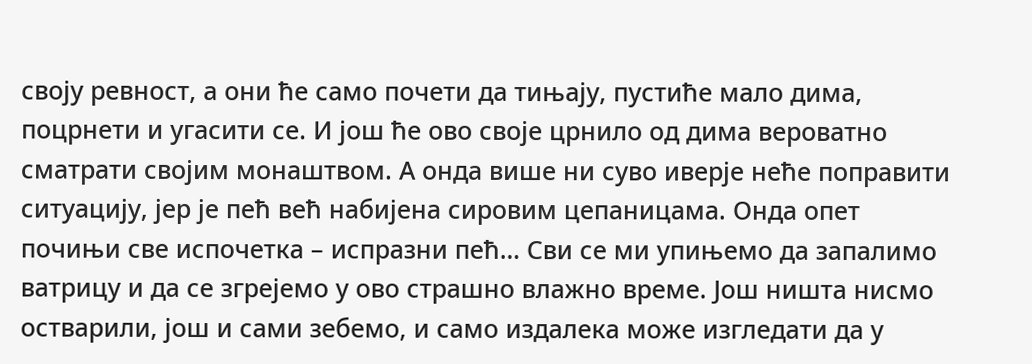своју ревност, а они ће само почети да тињају, пустиће мало дима, поцрнети и угасити се. И још ће ово своје црнило од дима вероватно сматрати својим монаштвом. А онда више ни суво иверје неће поправити ситуацију, јер је пећ већ набијена сировим цепаницама. Онда опет почињи све испочетка – испразни пећ… Сви се ми упињемо да запалимо ватрицу и да се згрејемо у ово страшно влажно време. Још ништа нисмо остварили, још и сами зебемо, и само издалека може изгледати да у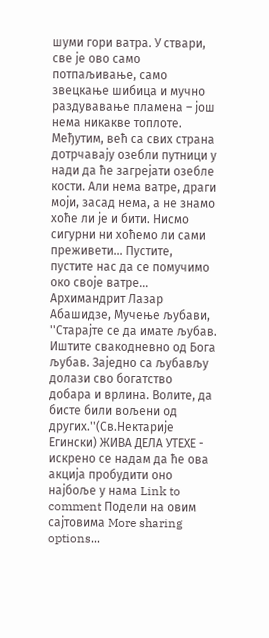шуми гори ватра. У ствари, све је ово само потпаљивање, само звецкање шибица и мучно раздувавање пламена – још нема никакве топлоте. Међутим, већ са свих страна дотрчавају озебли путници у нади да ће загрејати озебле кости. Али нема ватре, драги моји, засад нема, а не знамо хоће ли је и бити. Нисмо сигурни ни хоћемо ли сами преживети… Пустите, пустите нас да се помучимо око своје ватре… Архимандрит Лазар Абашидзе, Мучење љубави, ''Старајте се да имате љубав. Иштите свакодневно од Бога љубав. Заједно са љубављу долази сво богатство добара и врлина. Волите, да бисте били вољени од других.''(Св.Нектарије Егински) ЖИВА ДЕЛА УТЕХЕ - искрено се надам да ће ова акција пробудити оно најбоље у нама Link to comment Подели на овим сајтовима More sharing options...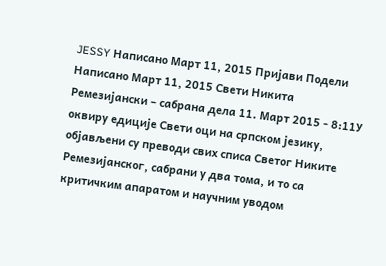JESSY Написано Март 11, 2015 Пријави Подели Написано Март 11, 2015 Свети Никита Ремезијански – сабрана дела 11. Март 2015 - 8:11У оквиру едиције Свети оци на српском језику, објављени су преводи свих списа Светог Никите Ремезијанског, сабрани у два тома, и то са критичким апаратом и научним уводом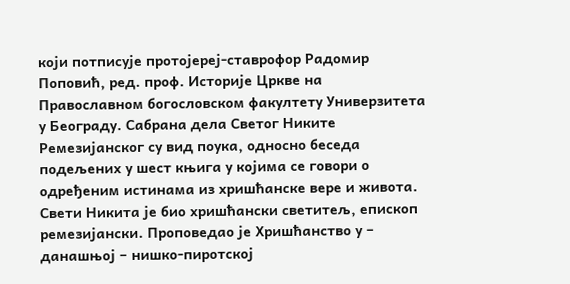који потписује протојереј-ставрофор Радомир Поповић, ред. проф. Историје Цркве на Православном богословском факултету Универзитета у Београду. Сабрана дела Светог Никите Ремезијанског су вид поука, односно беседа подељених у шест књига у којима се говори о одређеним истинама из хришћанске вере и живота. Свети Никита је био хришћански светитељ, епископ ремезијански. Проповедао је Хришћанство у – данашњој – нишко-пиротској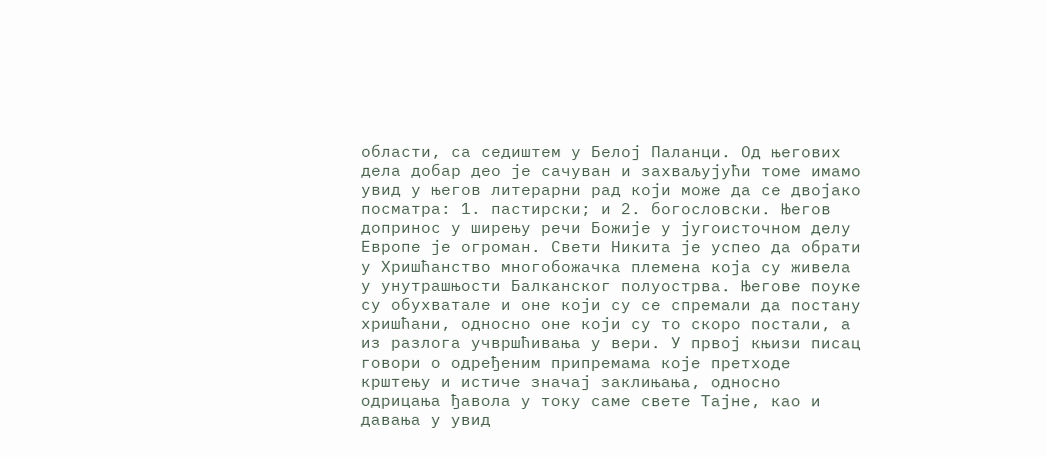области, са седиштем у Белој Паланци. Од његових дела добар део је сачуван и захваљујући томе имамо увид у његов литерарни рад који може да се двојако посматра: 1. пастирски; и 2. богословски. Његов допринос у ширењу речи Божије у југоисточном делу Европе је огроман. Свети Никита је успео да обрати у Хришћанство многобожачка племена која су живела у унутрашњости Балканског полуострва. Његове поуке су обухватале и оне који су се спремали да постану хришћани, односно оне који су то скоро постали, а из разлога учвршћивања у вери. У првој књизи писац говори о одређеним припремама које претходе крштењу и истиче значај заклињања, односно одрицања ђавола у току саме свете Тајне, као и давања у увид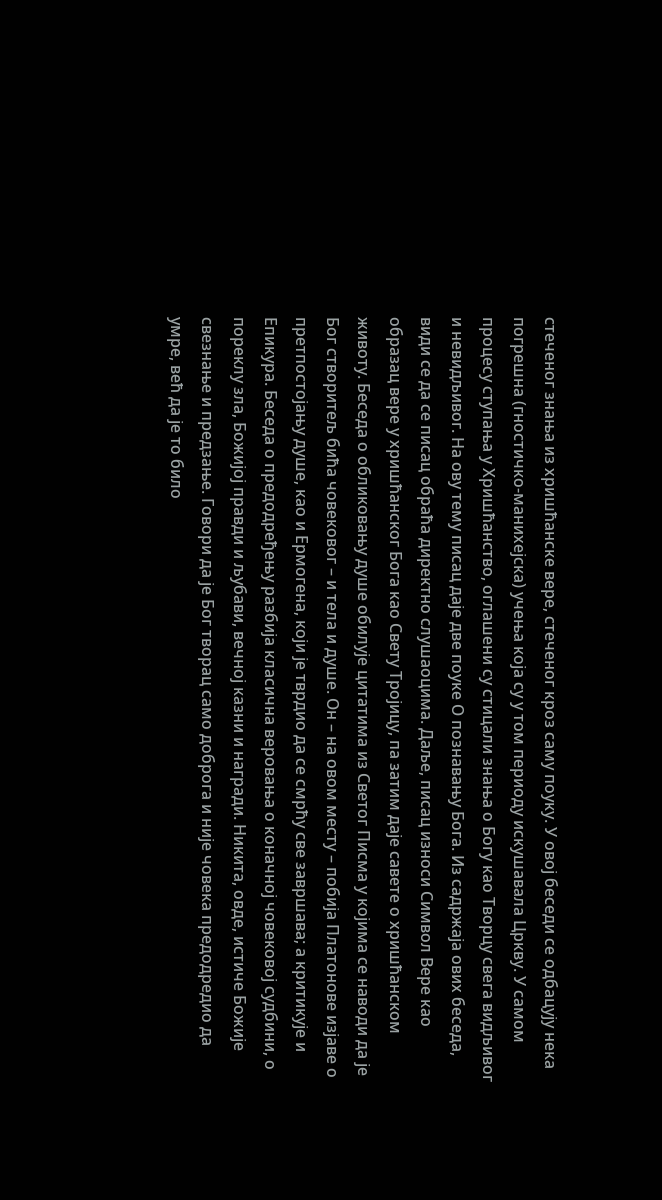стеченог знања из хришћанске вере, стеченог кроз саму поуку. У овој беседи се одбацују нека погрешна (гностичко-манихејска) учења која су у том периоду искушавала Цркву. У самом процесу ступања у Хришћанство, оглашени су стицали знања о Богу као Творцу свега видљивог и невидљивог. На ову тему писац даје две поуке О познавању Бога. Из садржаја ових беседа, види се да се писац обраћа директно слушаоцима. Даље, писац износи Символ Вере као образац вере у хришћанског Бога као Свету Тројицу, па затим даје савете о хришћанском животу. Беседа о обликовању душе обилује цитатима из Светог Писма у којима се наводи да је Бог створитељ бића човековог – и тела и душе. Он – на овом месту – побија Платонове изјаве о претпостојању душе, као и Ермогена, који је тврдио да се смрћу све завршава; а критикује и Епикура. Беседа о предодређењу разбија класична веровања о коначној човековој судбини, о пореклу зла, Божијој правди и љубави, вечној казни и награди. Никита, овде, истиче Божије свезнање и предзање. Говори да је Бог творац само доброга и није човека предодредио да умре, већ да је то било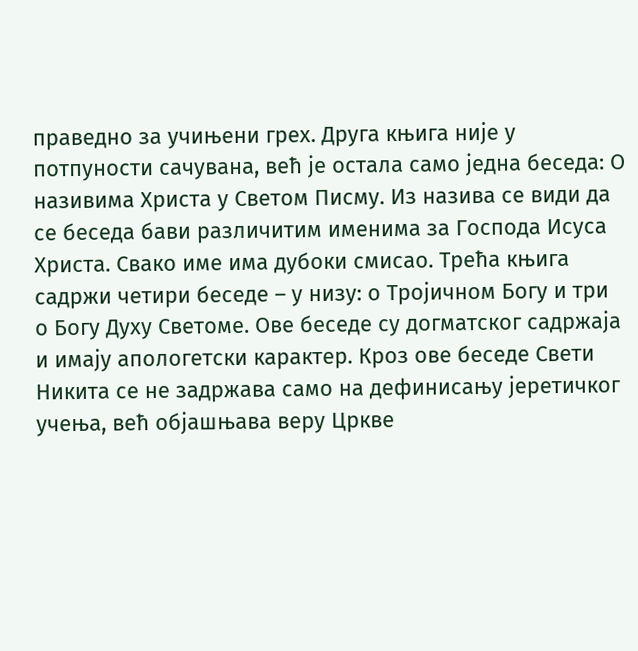праведно за учињени грех. Друга књига није у потпуности сачувана, већ је остала само једна беседа: О називима Христа у Светом Писму. Из назива се види да се беседа бави различитим именима за Господа Исуса Христа. Свако име има дубоки смисао. Трећа књига садржи четири беседе – у низу: о Тројичном Богу и три о Богу Духу Светоме. Ове беседе су догматског садржаја и имају апологетски карактер. Кроз ове беседе Свети Никита се не задржава само на дефинисању јеретичког учења, већ објашњава веру Цркве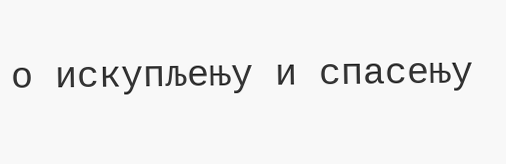о искупљењу и спасењу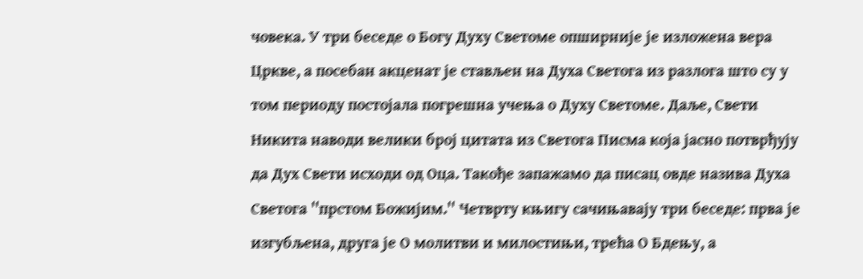човека. У три беседе о Богу Духу Светоме опширније је изложена вера Цркве, а посебан акценат је стављен на Духа Светога из разлога што су у том периоду постојала погрешна учења о Духу Светоме. Даље, Свети Никита наводи велики број цитата из Светога Писма која јасно потврђују да Дух Свети исходи од Оца. Такође запажамо да писац овде назива Духа Светога ''прстом Божијим.'' Четврту књигу сачињавају три беседе: прва је изгубљена, друга је О молитви и милостињи, трећа О Бдењу, а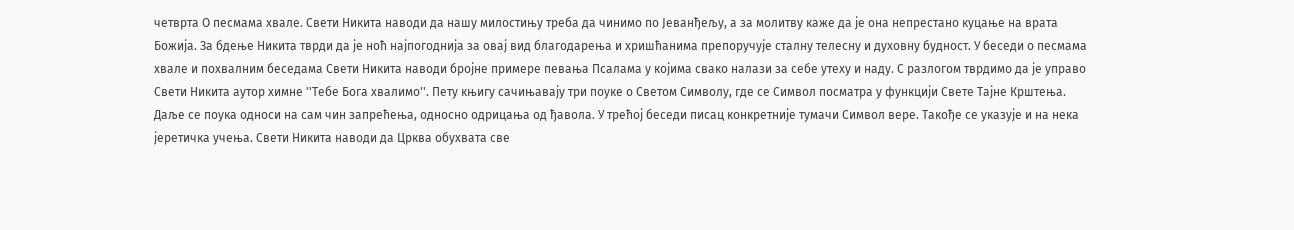четврта О песмама хвале. Свети Никита наводи да нашу милостињу треба да чинимо по Јеванђељу, а за молитву каже да је она непрестано куцање на врата Божија. За бдење Никита тврди да је ноћ најпогоднија за овај вид благодарења и хришћанима препоручује сталну телесну и духовну будност. У беседи о песмама хвале и похвалним беседама Свети Никита наводи бројне примере певања Псалама у којима свако налази за себе утеху и наду. С разлогом тврдимо да је управо Свети Никита аутор химне ''Тебе Бога хвалимо''. Пету књигу сачињавају три поуке о Светом Символу, где се Символ посматра у функцији Свете Тајне Крштења. Даље се поука односи на сам чин запрећења, односно одрицања од ђавола. У трећој беседи писац конкретније тумачи Символ вере. Такође се указује и на нека јеретичка учења. Свети Никита наводи да Црква обухвата све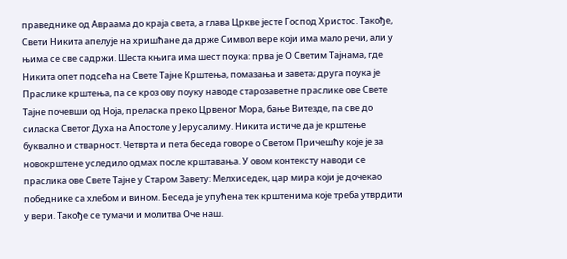праведнике од Авраама до краја света, а глава Цркве јесте Господ Христос. Такође, Свети Никита апелује на хришћане да држе Символ вере који има мало речи, али у њима се све садржи. Шеста књига има шест поука: прва је О Светим Тајнама, где Никита опет подсећа на Свете Тајне Крштења, помазања и завета; друга поука је Праслике крштења, па се кроз ову поуку наводе старозаветне праслике ове Свете Тајне почевши од Ноја, преласка преко Црвеног Мора, бање Витезде, па све до силаска Светог Духа на Апостоле у Јерусалиму. Никита истиче да је крштење буквално и стварност. Четврта и пета беседа говоре о Светом Причешћу које је за новокрштене уследило одмах после крштавања. У овом контексту наводи се праслика ове Свете Тајне у Старом Завету: Мелхиседек, цар мира који је дочекао победнике са хлебом и вином. Беседа је упућена тек крштенима које треба утврдити у вери. Такође се тумачи и молитва Оче наш.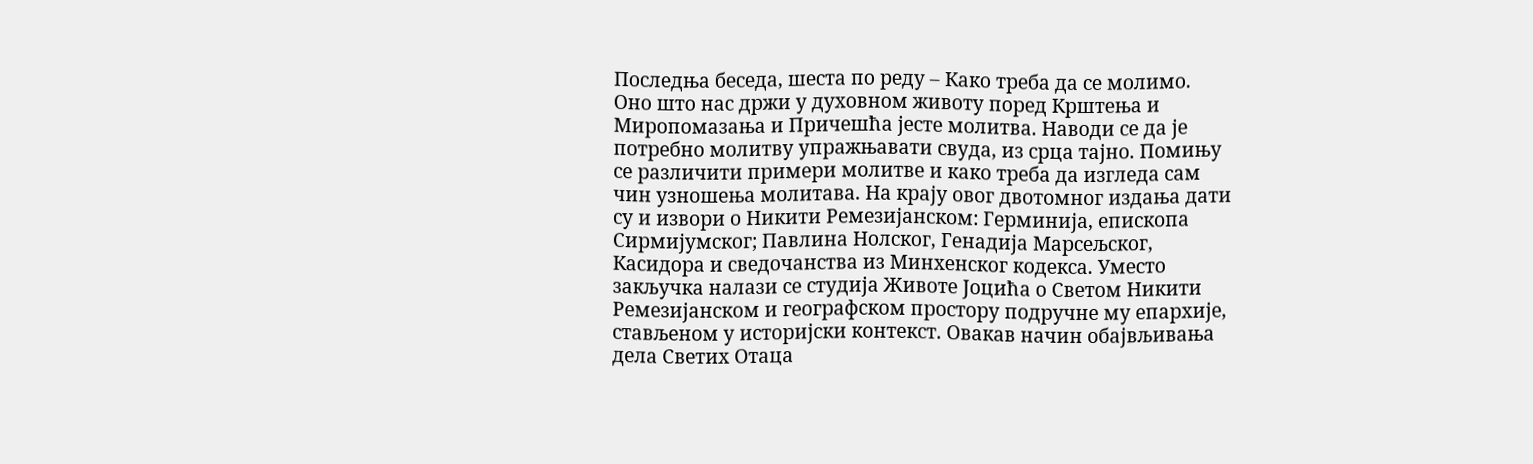Последња беседа, шеста по реду – Како треба да се молимо. Оно што нас држи у духовном животу поред Крштења и Миропомазања и Причешћа јесте молитва. Наводи се да је потребно молитву упражњавати свуда, из срца тајно. Помињу се различити примери молитве и како треба да изгледа сам чин узношења молитава. На крају овог двотомног издања дати су и извори о Никити Ремезијанском: Герминија, епископа Сирмијумског; Павлина Нолског, Генадија Марсељског, Касидора и сведочанства из Минхенског кодекса. Уместо закључка налази се студија Животе Јоцића о Светом Никити Ремезијанском и географском простору подручне му епархије, стављеном у историјски контекст. Овакав начин обајвљивања дела Светих Отаца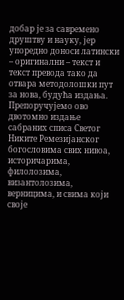добар је за савремено друштву и науку, јер упоредно доноси латински – оригинални – текст и текст превода тако да отвара методолошки пут за нова, будућа издања. Препоручујемо ово двотомно издање сабраних списа Светог Никите Ремезијанског богословима свих нивоа, историчарима, филолозима, византолозима, верницима, и свима који своје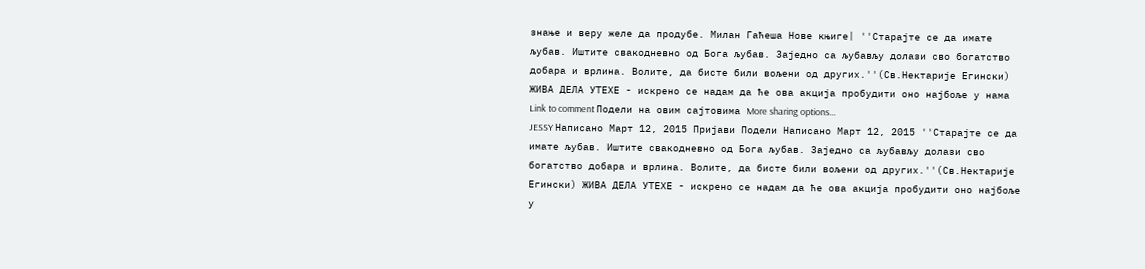знање и веру желе да продубе. Милан Гаћеша Нове књиге| ''Старајте се да имате љубав. Иштите свакодневно од Бога љубав. Заједно са љубављу долази сво богатство добара и врлина. Волите, да бисте били вољени од других.''(Св.Нектарије Егински) ЖИВА ДЕЛА УТЕХЕ - искрено се надам да ће ова акција пробудити оно најбоље у нама Link to comment Подели на овим сајтовима More sharing options...
JESSY Написано Март 12, 2015 Пријави Подели Написано Март 12, 2015 ''Старајте се да имате љубав. Иштите свакодневно од Бога љубав. Заједно са љубављу долази сво богатство добара и врлина. Волите, да бисте били вољени од других.''(Св.Нектарије Егински) ЖИВА ДЕЛА УТЕХЕ - искрено се надам да ће ова акција пробудити оно најбоље у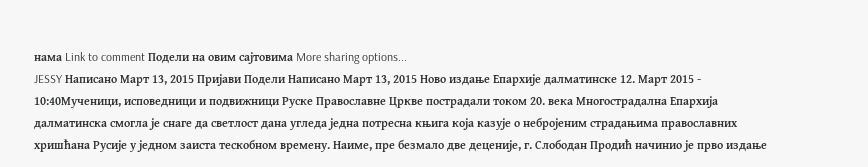нама Link to comment Подели на овим сајтовима More sharing options...
JESSY Написано Март 13, 2015 Пријави Подели Написано Март 13, 2015 Ново издање Епархије далматинске 12. Март 2015 - 10:40Мученици, исповедници и подвижници Руске Православне Цркве пострадали током 20. века Многострадална Епархија далматинска смогла је снаге да светлост дана угледа једна потресна књига која казује о небројеним страдањима православних хришћана Русије у једном заиста тескобном времену. Наиме, пре безмало две деценије, г. Слободан Продић начинио је прво издање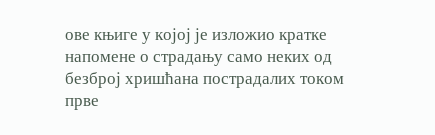ове књиге у којој је изложио кратке напомене о страдању само неких од безброј хришћана пострадалих током прве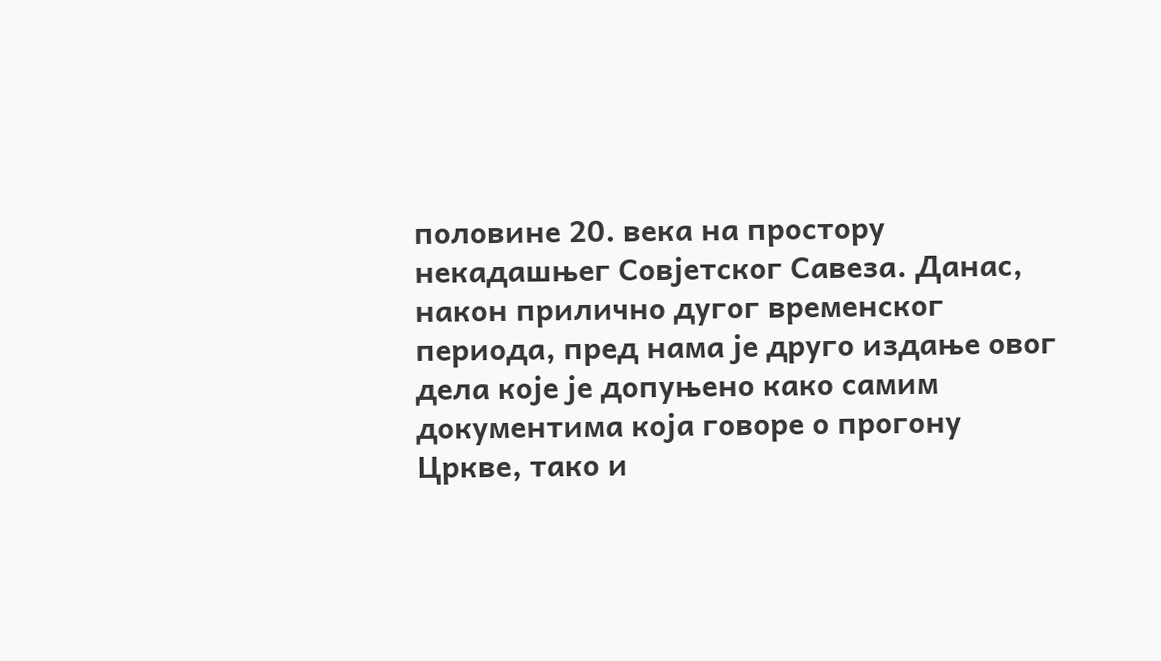половине 20. века на простору некадашњег Совјетског Савеза. Данас, након прилично дугог временског периода, пред нама је друго издање овог дела које је допуњено како самим документима која говоре о прогону Цркве, тако и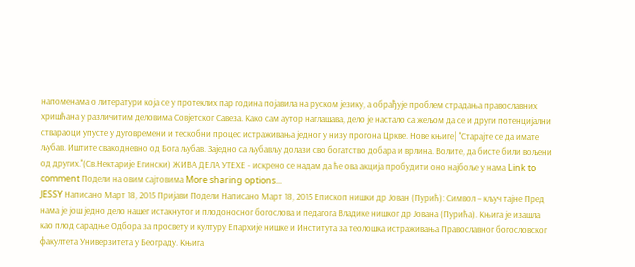напоменама о литератури која се у протеклих пар година појавила на руском језику, а обрађује проблем страдања православних хришћана у различитим деловима Совјетског Савеза. Како сам аутор наглашава, дело је настало са жељом да се и други потенцијални ствараоци упусте у дуговремени и тескобни процес истраживања једног у низу прогона Цркве. Нове књиге| ''Старајте се да имате љубав. Иштите свакодневно од Бога љубав. Заједно са љубављу долази сво богатство добара и врлина. Волите, да бисте били вољени од других.''(Св.Нектарије Егински) ЖИВА ДЕЛА УТЕХЕ - искрено се надам да ће ова акција пробудити оно најбоље у нама Link to comment Подели на овим сајтовима More sharing options...
JESSY Написано Март 18, 2015 Пријави Подели Написано Март 18, 2015 Епископ нишки др Јован (Пурић): Символ – кључ тајне Пред нама је још једно дело нашег истакнутог и плодоносног богослова и педагога Владике нишког др Јована (Пурића). Књига је изашла као плод сарадње Одбора за просвету и културу Епархије нишке и Института за теолошка истраживања Православног богословског факултета Универзитета у Београду. Књига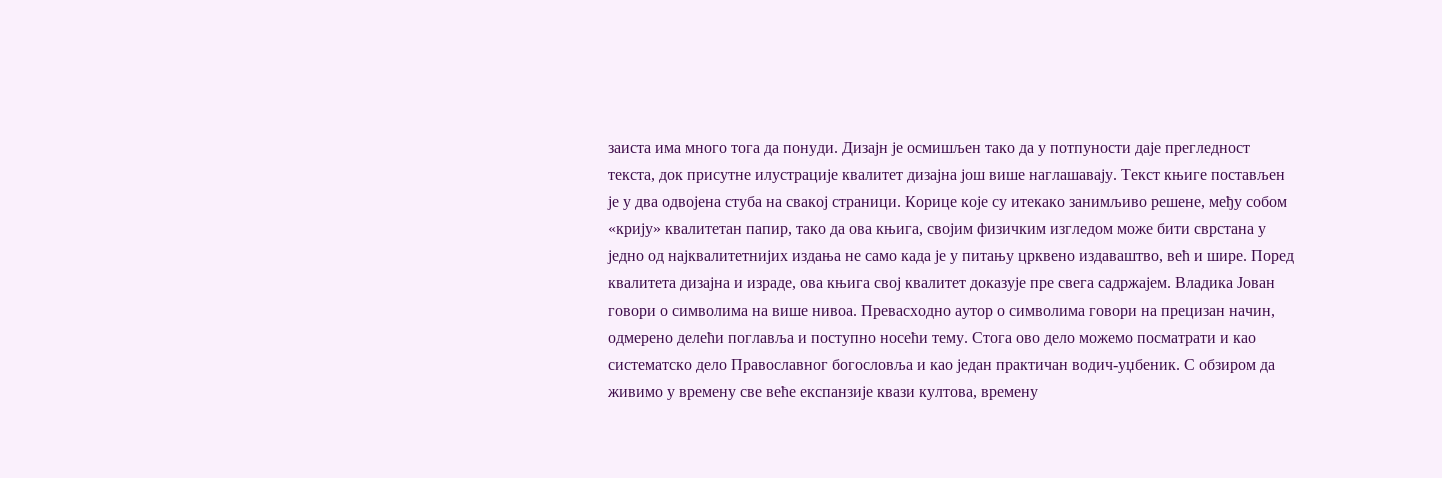заиста има много тога да понуди. Дизајн је осмишљен тако да у потпуности даје прегледност текста, док присутне илустрације квалитет дизајна још више наглашавају. Текст књиге постављен је у два одвојена стуба на свакој страници. Корице које су итекако занимљиво решене, међу собом «крију» квалитетан папир, тако да ова књига, својим физичким изгледом може бити сврстана у једно од најквалитетнијих издања не само када је у питању црквено издаваштво, већ и шире. Поред квалитета дизајна и израде, ова књига свој квалитет доказује пре свега садржајем. Владика Јован говори о символима на више нивоа. Превасходно аутор о символима говори на прецизан начин, одмерено делећи поглавља и поступно носећи тему. Стога ово дело можемо посматрати и као систематско дело Православног богословља и као један практичан водич-уџбеник. С обзиром да живимо у времену све веће експанзије квази култова, времену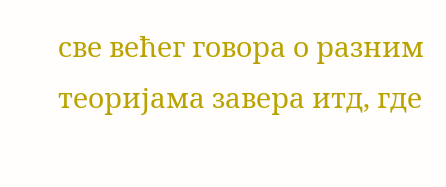све већег говора о разним теоријама завера итд, где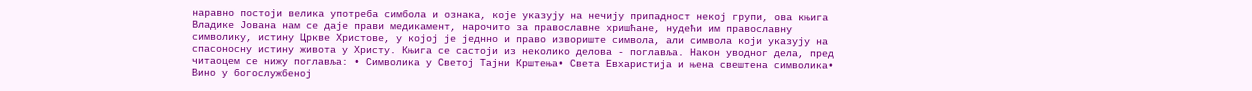наравно постоји велика употреба симбола и ознака, које указују на нечију припадност некој групи, ова књига Владике Јована нам се даје прави медикамент, нарочито за православне хришћане, нудећи им православну символику, истину Цркве Христове, у којој је једнно и право извориште символа, али символа који указују на спасоносну истину живота у Христу. Књига се састоји из неколико делова - поглавља. Након уводног дела, пред читаоцем се нижу поглавља: • Символика у Светој Тајни Крштења• Света Евхаристија и њена свештена символика• Вино у богослужбеној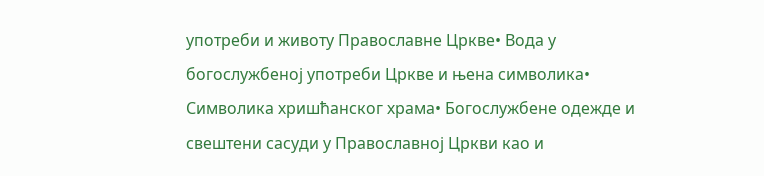употреби и животу Православне Цркве• Вода у богослужбеној употреби Цркве и њена символика• Символика хришћанског храма• Богослужбене одежде и свештени сасуди у Православној Цркви као и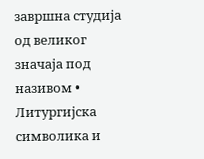завршна студија од великог значаја под називом • Литургијска символика и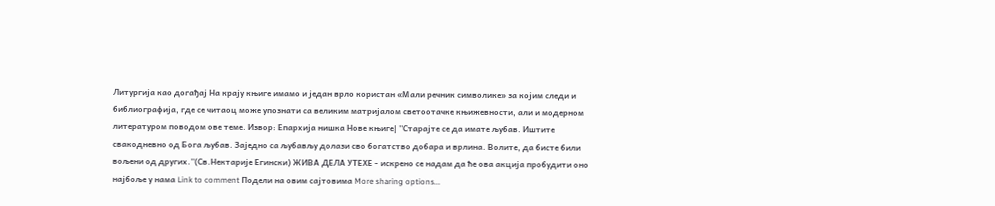Литургија као догађај На крају књиге имамо и један врло користан «Мали речник символике» за којим следи и библиографија, где се читаоц може упознати са великим матријалом светоотачке књижевности, али и модерном литературом поводом ове теме. Извор: Епархија нишка Нове књиге| ''Старајте се да имате љубав. Иштите свакодневно од Бога љубав. Заједно са љубављу долази сво богатство добара и врлина. Волите, да бисте били вољени од других.''(Св.Нектарије Егински) ЖИВА ДЕЛА УТЕХЕ - искрено се надам да ће ова акција пробудити оно најбоље у нама Link to comment Подели на овим сајтовима More sharing options...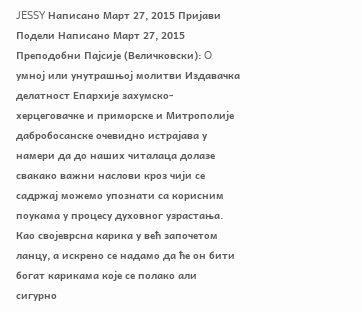JESSY Написано Март 27, 2015 Пријави Подели Написано Март 27, 2015 Преподобни Пајсије (Величковски): O умној или унутрашњој молитви Издавачка делатност Епархије захумско-херцеговачке и приморске и Митрополије дабробосанске очевидно истрајава у намери да до наших читалаца долазе свакако важни наслови кроз чији се садржај можемо упознати са корисним поукама у процесу духовног узрастања. Као својеврсна карика у већ започетом ланцу, а искрено се надамо да ће он бити богат карикама које се полако али сигурно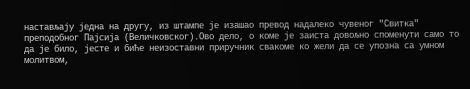настављају једна на другу, из штампе је изашао превод надалеко чувеног "Свитка" преподобног Пајсија (Величковског).Ово дело, о коме је заиста довољно споменути само то да је било, јесте и биће неизоставни приручник свакоме ко жели да се упозна са умном молитвом,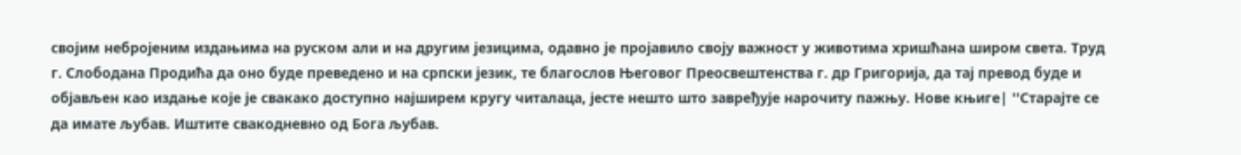својим небројеним издањима на руском али и на другим језицима, одавно је пројавило своју важност у животима хришћана широм света. Труд г. Слободана Продића да оно буде преведено и на српски језик, те благослов Његовог Преосвештенства г. др Григорија, да тај превод буде и објављен као издање које је свакако доступно најширем кругу читалаца, јесте нешто што завређује нарочиту пажњу. Нове књиге| ''Старајте се да имате љубав. Иштите свакодневно од Бога љубав.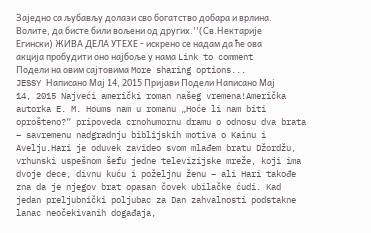Заједно са љубављу долази сво богатство добара и врлина. Волите, да бисте били вољени од других.''(Св.Нектарије Егински) ЖИВА ДЕЛА УТЕХЕ - искрено се надам да ће ова акција пробудити оно најбоље у нама Link to comment Подели на овим сајтовима More sharing options...
JESSY Написано Мај 14, 2015 Пријави Подели Написано Мај 14, 2015 Najveći američki roman našeg vremena!Američka autorka E. M. Houms nam u romanu „Hoće li nam biti oprošteno?“ pripoveda crnohumornu dramu o odnosu dva brata – savremenu nadgradnju biblijskih motiva o Kainu i Avelju.Hari je oduvek zavideo svom mlađem bratu Džordžu, vrhunski uspešnom šefu jedne televizijske mreže, koji ima dvoje dece, divnu kuću i poželjnu ženu – ali Hari takođe zna da je njegov brat opasan čovek ubilačke ćudi. Kad jedan preljubnički poljubac za Dan zahvalnosti podstakne lanac neočekivanih događaja,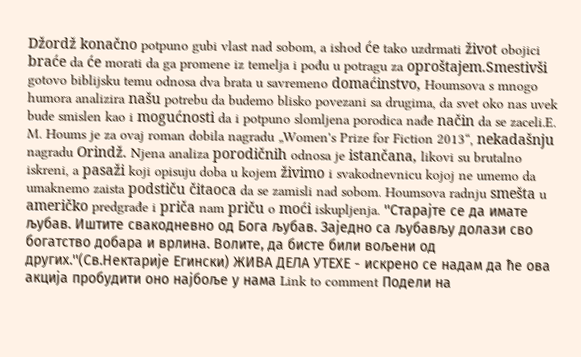Džordž konačno potpuno gubi vlast nad sobom, a ishod će tako uzdrmati život obojici braće da će morati da ga promene iz temelja i pođu u potragu za oproštajem.Smestivši gotovo biblijsku temu odnosa dva brata u savremeno domaćinstvo, Houmsova s mnogo humora analizira našu potrebu da budemo blisko povezani sa drugima, da svet oko nas uvek bude smislen kao i mogućnosti da i potpuno slomljena porodica nađe način da se zaceli.E. M. Houms je za ovaj roman dobila nagradu „Women's Prize for Fiction 2013“, nekadašnju nagradu Orindž. Njena analiza porodičnih odnosa je istančana, likovi su brutalno iskreni, a pasaži koji opisuju doba u kojem živimo i svakodnevnicu kojoj ne umemo da umaknemo zaista podstiču čitaoca da se zamisli nad sobom. Houmsova radnju smešta u američko predgrađe i priča nam priču o moći iskupljenja. ''Старајте се да имате љубав. Иштите свакодневно од Бога љубав. Заједно са љубављу долази сво богатство добара и врлина. Волите, да бисте били вољени од других.''(Св.Нектарије Егински) ЖИВА ДЕЛА УТЕХЕ - искрено се надам да ће ова акција пробудити оно најбоље у нама Link to comment Подели на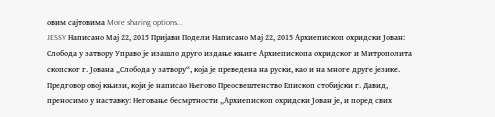овим сајтовима More sharing options...
JESSY Написано Мај 22, 2015 Пријави Подели Написано Мај 22, 2015 Архиепископ охридски Јован: Слобода у затвору Управо је изашло друго издање књиге Архиепископа охридског и Митрополита скопског г. Јована „Слобода у затвору“, која је преведена на руски, као и на многе друге језике. Предговор овој књизи, који је написао Његово Преосвештенство Епископ стобијски г. Давид, преносимо у наставку: Неговање бесмртности „Архиепископ охридски Јован је, и поред свих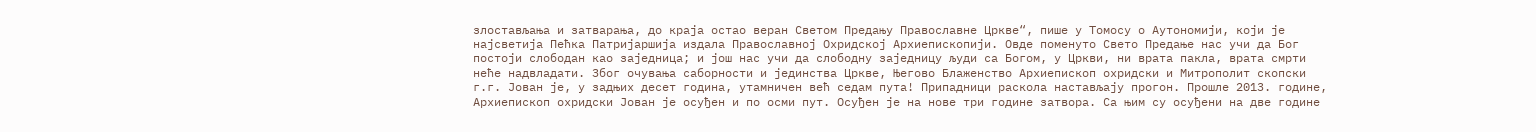злостављања и затварања, до краја остао веран Светом Предању Православне Цркве“, пише у Томосу о Аутономији, који је најсветија Пећка Патријаршија издала Православној Охридској Архиепископији. Овде поменуто Свето Предање нас учи да Бог постоји слободан као заједница; и још нас учи да слободну заједницу људи са Богом, у Цркви, ни врата пакла, врата смрти неће надвладати. Због очувања саборности и јединства Цркве, Његово Блаженство Архиепископ охридски и Митрополит скопски г.г. Јован је, у задњих десет година, утамничен већ седам пута! Припадници раскола настављају прогон. Прошле 2013. године, Архиепископ охридски Јован је осуђен и по осми пут. Осуђен је на нове три године затвора. Са њим су осуђени на две године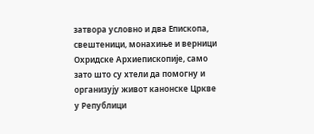затвора условно и два Епископа, свештеници, монахиње и верници Охридске Архиепископије, само зато што су хтели да помогну и организују живот канонске Цркве у Републици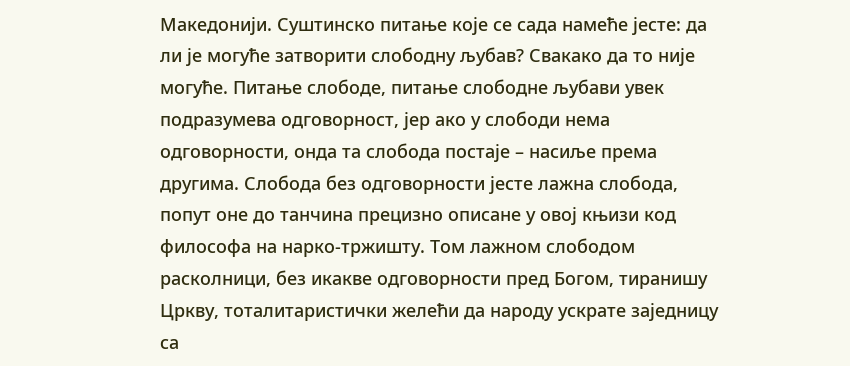Македонији. Суштинско питање које се сада намеће јесте: да ли је могуће затворити слободну љубав? Свакако да то није могуће. Питање слободе, питање слободне љубави увек подразумева одговорност, јер ако у слободи нема одговорности, онда та слобода постаје – насиље према другима. Слобода без одговорности јесте лажна слобода, попут оне до танчина прецизно описане у овој књизи код философа на нарко-тржишту. Том лажном слободом расколници, без икакве одговорности пред Богом, тиранишу Цркву, тоталитаристички желећи да народу ускрате заједницу са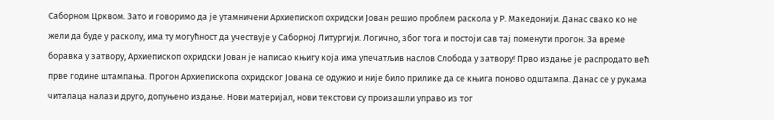Саборном Црквом. Зато и говоримо да је утамничени Архиепископ охридски Јован решио проблем раскола у Р. Македонији. Данас свако ко не жели да буде у расколу, има ту могућност да учествује у Саборној Литургији. Логично, због тога и постоји сав тај поменути прогон. За време боравка у затвору, Архиепископ охридски Јован је написао књигу која има упечатљив наслов Слобода у затвору! Прво издање је распродато већ прве године штампања. Прогон Архиепископа охридског Јована се одужио и није било прилике да се књига поново одштампа. Данас се у рукама читалаца налази друго, допуњено издање. Нови материјал, нови текстови су произашли управо из тог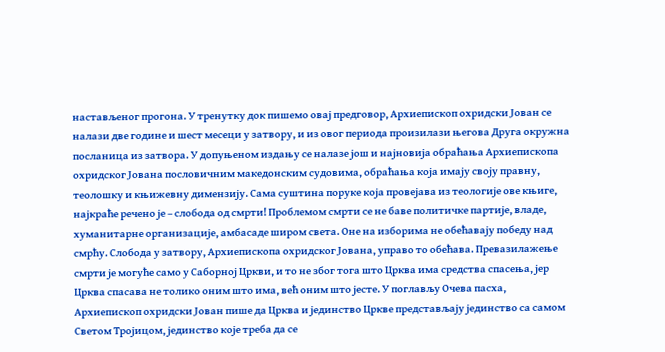настављеног прогона. У тренутку док пишемо овај предговор, Архиепископ охридски Јован се налази две године и шест месеци у затвору, и из овог периода произилази његова Друга окружна посланица из затвора. У допуњеном издању се налазе још и најновија обраћања Архиепископа охридског Јована пословичним македонским судовима, обраћања која имају своју правну, теолошку и књижевну димензију. Сама суштина поруке која провејава из теологије ове књиге, најкраће речено је – слобода од смрти! Проблемом смрти се не баве политичке партије, владе, хуманитарне организације, амбасаде широм света. Оне на изборима не обећавају победу над смрћу. Слобода у затвору, Архиепископа охридског Јована, управо то обећава. Превазилажење смрти је могуће само у Саборној Цркви, и то не због тога што Црква има средства спасења, јер Црква спасава не толико оним што има, већ оним што јесте. У поглављу Очева пасха, Архиепископ охридски Јован пише да Црква и јединство Цркве представљају јединство са самом Светом Тројицом, јединство које треба да се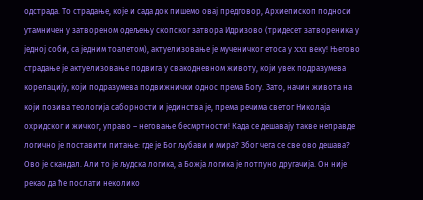одстрада. То страдање, које и сада док пишемо овај предговор, Архиепископ подноси утамничен у затвореном одељењу скопског затвора Идризово (тридесет затвореника у једној соби, са једним тоалетом), актуелизовање је мученичког етоса у XXI веку! Његово страдање је актуелизовање подвига у свакодневном животу, који увек подразумева корелацију, који подразумева подвижнички однос према Богу. Зато, начин живота на који позива теологија саборности и јединства је, према речима светог Николаја охридског и жичког, управо – неговање бесмртности! Када се дешавају такве неправде логично је поставити питање: где је Бог љубави и мира? Због чега се све ово дешава? Ово је скандал. Али то је људска логика, а Божја логика је потпуно другачија. Он није рекао да ће послати неколико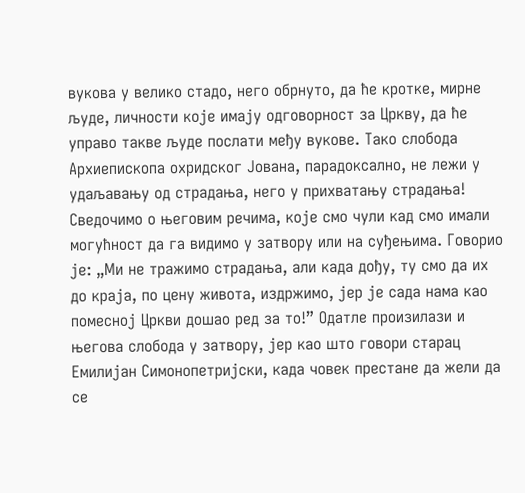вукова у велико стадо, него обрнуто, да ће кротке, мирне људе, личности које имају одговорност за Цркву, да ће управо такве људе послати међу вукове. Тако слобода Архиепископа охридског Јована, парадоксално, не лежи у удаљавању од страдања, него у прихватању страдања! Сведочимо о његовим речима, које смо чули кад смо имали могућност да га видимо у затвору или на суђењима. Говорио је: „Ми не тражимо страдања, али када дођу, ту смо да их до краја, по цену живота, издржимо, јер је сада нама као помесној Цркви дошао ред за то!” Одатле произилази и његова слобода у затвору, јер као што говори старац Емилијан Симонопетријски, када човек престане да жели да се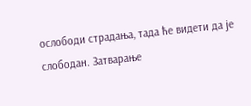ослободи страдања, тада ће видети да је слободан. Затварање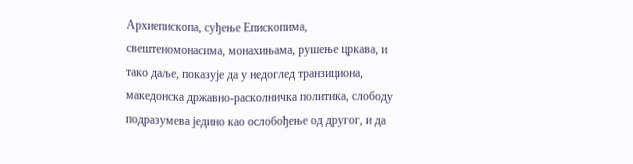Архиепископа, суђење Епископима, свештеномонасима, монахињама, рушење цркава, и тако даље, показује да у недоглед транзициона, македонска државно-расколничка политика, слободу подразумева једино као ослобођење од другог, и да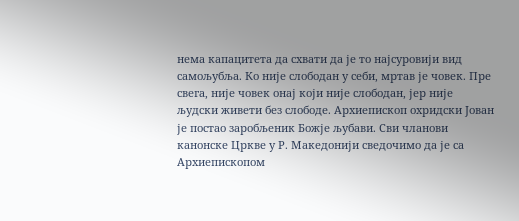нема капацитета да схвати да је то најсуровији вид самољубља. Ко није слободан у себи, мртав је човек. Пре свега, није човек онај који није слободан, јер није људски живети без слободе. Архиепископ охридски Јован је постао заробљеник Божје љубави. Сви чланови канонске Цркве у Р. Македонији сведочимо да је са Архиепископом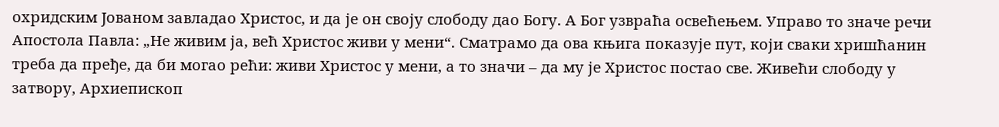охридским Јованом завладао Христос, и да је он своју слободу дао Богу. А Бог узвраћа освећењем. Управо то значе речи Апостола Павла: „Не живим ја, већ Христос живи у мени“. Сматрамо да ова књига показује пут, који сваки хришћанин треба да пређе, да би могао рећи: живи Христос у мени, а то значи – да му је Христос постао све. Живећи слободу у затвору, Архиепископ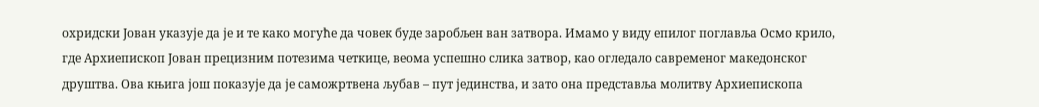охридски Јован указује да је и те како могуће да човек буде заробљен ван затвора. Имамо у виду епилог поглавља Осмо крило, где Архиепископ Јован прецизним потезима четкице, веома успешно слика затвор, као огледало савременог македонског друштва. Ова књига још показује да је саможртвена љубав – пут јединства, и зато она представља молитву Архиепископа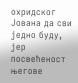охридског Јована да сви једно буду, јер посвећеност његове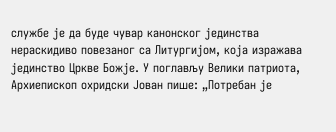службе је да буде чувар канонског јединства нераскидиво повезаног са Литургијом, која изражава јединство Цркве Божје. У поглављу Велики патриота, Архиепископ охридски Јован пише: „Потребан је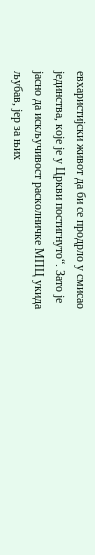евхаристијски живот да би се продрло у смисао јединства, које је у Цркви постигнуто“. Зато је јасно да искључивост расколничке МПЦ укида љубав, јер за њих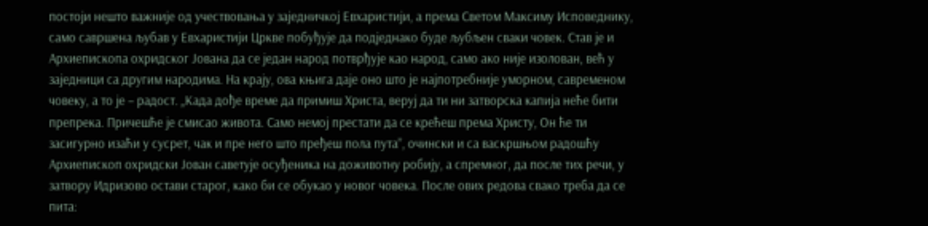постоји нешто важније од учествовања у заједничкој Евхаристији, а према Светом Максиму Исповеднику, само савршена љубав у Евхаристији Цркве побуђује да подједнако буде љубљен сваки човек. Став је и Архиепископа охридског Јована да се један народ потврђује као народ, само ако није изолован, већ у заједници са другим народима. На крају, ова књига даје оно што је најпотребније уморном, савременом човеку, а то је – радост. „Када дође време да примиш Христа, веруј да ти ни затворска капија неће бити препрека. Причешће је смисао живота. Само немој престати да се крећеш према Христу, Он ће ти засигурно изаћи у сусрет, чак и пре него што пређеш пола пута”, очински и са васкршњом радошћу Архиепископ охридски Јован саветује осуђеника на доживотну робију, а спремног, да после тих речи, у затвору Идризово остави старог, како би се обукао у новог човека. После ових редова свако треба да се пита: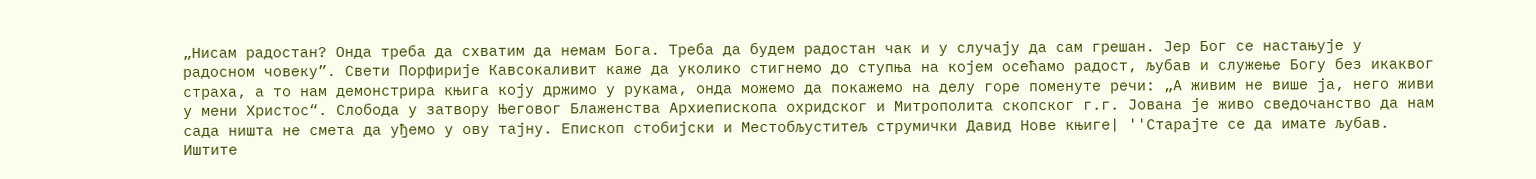„Нисам радостан? Онда треба да схватим да немам Бога. Треба да будем радостан чак и у случају да сам грешан. Јер Бог се настањује у радосном човеку”. Свети Порфирије Кавсокаливит каже да уколико стигнемо до ступња на којем осећамо радост, љубав и служење Богу без икаквог страха, а то нам демонстрира књига коју држимо у рукама, онда можемо да покажемо на делу горе поменуте речи: „А живим не више ја, него живи у мени Христос“. Слобода у затвору Његовог Блаженства Архиепископа охридског и Митрополита скопског г.г. Јована је живо сведочанство да нам сада ништа не смета да уђемо у ову тајну. Епископ стобијски и Местобљуститељ струмички Давид Нове књиге| ''Старајте се да имате љубав. Иштите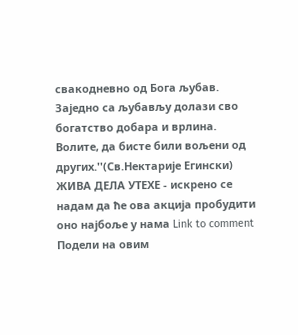свакодневно од Бога љубав. Заједно са љубављу долази сво богатство добара и врлина. Волите, да бисте били вољени од других.''(Св.Нектарије Егински) ЖИВА ДЕЛА УТЕХЕ - искрено се надам да ће ова акција пробудити оно најбоље у нама Link to comment Подели на овим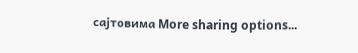сајтовима More sharing options...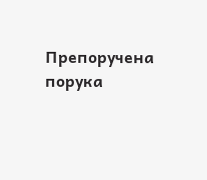Препоручена порука